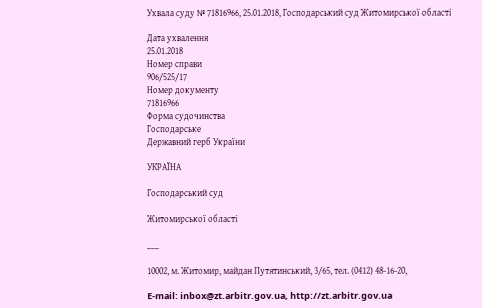Ухвала суду № 71816966, 25.01.2018, Господарський суд Житомирської області

Дата ухвалення
25.01.2018
Номер справи
906/525/17
Номер документу
71816966
Форма судочинства
Господарське
Державний герб України

УКРАЇНА

Господарський суд

Житомирської області

___

10002, м. Житомир, майдан Путятинський, 3/65, тел. (0412) 48-16-20,

E-mail: inbox@zt.arbitr.gov.ua, http://zt.arbitr.gov.ua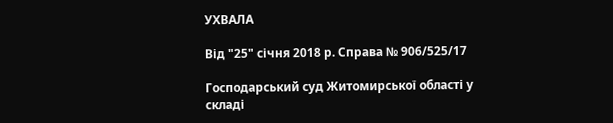УХВАЛА

Від "25" січня 2018 р. Справа № 906/525/17

Господарський суд Житомирської області у складі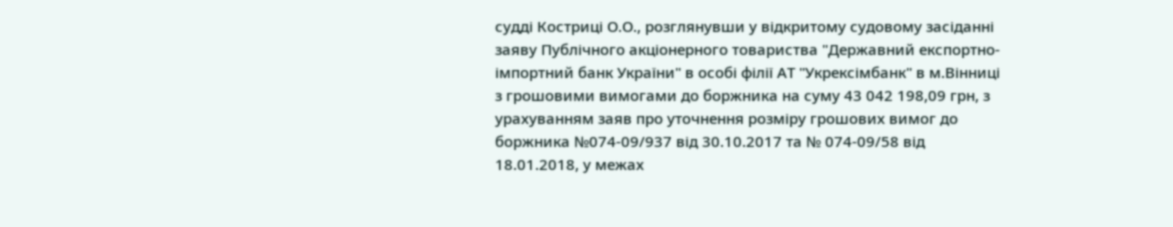судді Костриці О.О., розглянувши у відкритому судовому засіданні заяву Публічного акціонерного товариства "Державний експортно-імпортний банк України" в особі філії АТ "Укрексімбанк" в м.Вінниці з грошовими вимогами до боржника на суму 43 042 198,09 грн, з урахуванням заяв про уточнення розміру грошових вимог до боржника №074-09/937 від 30.10.2017 та № 074-09/58 від 18.01.2018, у межах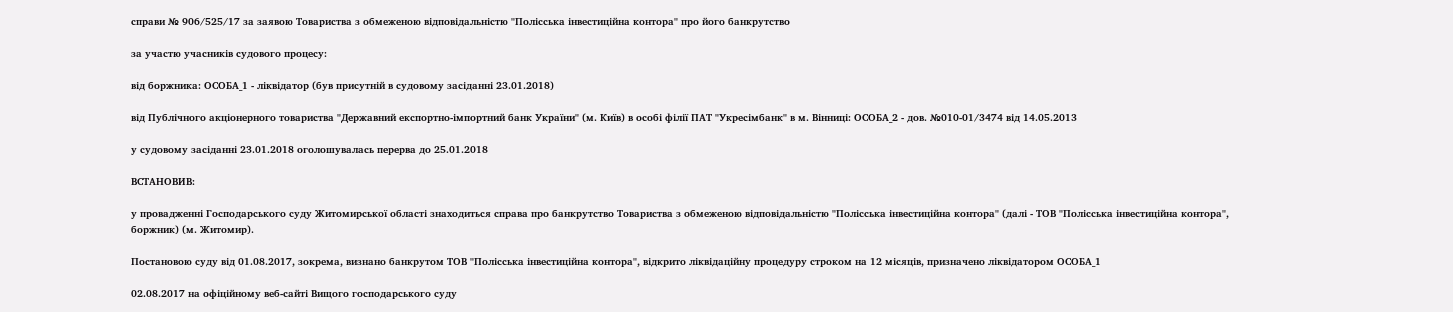справи № 906/525/17 за заявою Товариства з обмеженою відповідальністю "Полісська інвестиційна контора" про його банкрутство

за участю учасників судового процесу:

від боржника: ОСОБА_1 - ліквідатор (був присутній в судовому засіданні 23.01.2018)

від Публічного акціонерного товариства "Державний експортно-імпортний банк України" (м. Київ) в особі філії ПАТ "Укресімбанк" в м. Вінниці: ОСОБА_2 - дов. №010-01/3474 від 14.05.2013

у судовому засіданні 23.01.2018 оголошувалась перерва до 25.01.2018

ВСТАНОВИВ:

у провадженні Господарського суду Житомирської області знаходиться справа про банкрутство Товариства з обмеженою відповідальністю "Полісська інвестиційна контора" (далі - ТОВ "Полісська інвестиційна контора", боржник) (м. Житомир).

Постановою суду від 01.08.2017, зокрема, визнано банкрутом ТОВ "Полісська інвестиційна контора", відкрито ліквідаційну процедуру строком на 12 місяців, призначено ліквідатором ОСОБА_1

02.08.2017 на офіційному веб-сайті Вищого господарського суду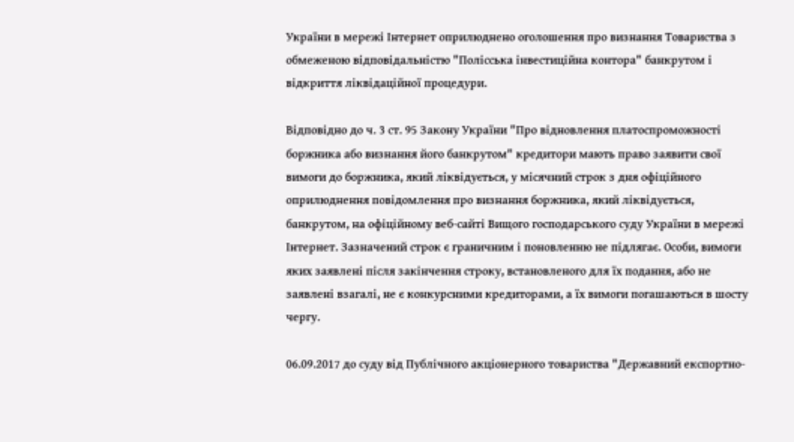України в мережі Інтернет оприлюднено оголошення про визнання Товариства з обмеженою відповідальністю "Полісська інвестиційна контора" банкрутом і відкриття ліквідаційної процедури.

Відповідно до ч. 3 ст. 95 Закону України "Про відновлення платоспроможності боржника або визнання його банкрутом" кредитори мають право заявити свої вимоги до боржника, який ліквідується, у місячний строк з дня офіційного оприлюднення повідомлення про визнання боржника, який ліквідується, банкрутом, на офіційному веб-сайті Вищого господарського суду України в мережі Інтернет. Зазначений строк є граничним і поновленню не підлягає. Особи, вимоги яких заявлені після закінчення строку, встановленого для їх подання, або не заявлені взагалі, не є конкурсними кредиторами, а їх вимоги погашаються в шосту чергу.

06.09.2017 до суду від Публічного акціонерного товариства "Державний експортно-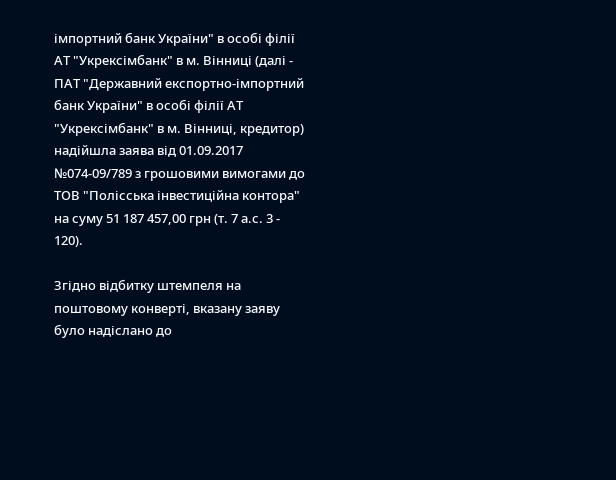імпортний банк України" в особі філії АТ "Укрексімбанк" в м. Вінниці (далі - ПАТ "Державний експортно-імпортний банк України" в особі філії АТ "Укрексімбанк" в м. Вінниці, кредитор) надійшла заява від 01.09.2017 №074-09/789 з грошовими вимогами до ТОВ "Полісська інвестиційна контора" на суму 51 187 457,00 грн (т. 7 а.с. 3 - 120).

Згідно відбитку штемпеля на поштовому конверті, вказану заяву було надіслано до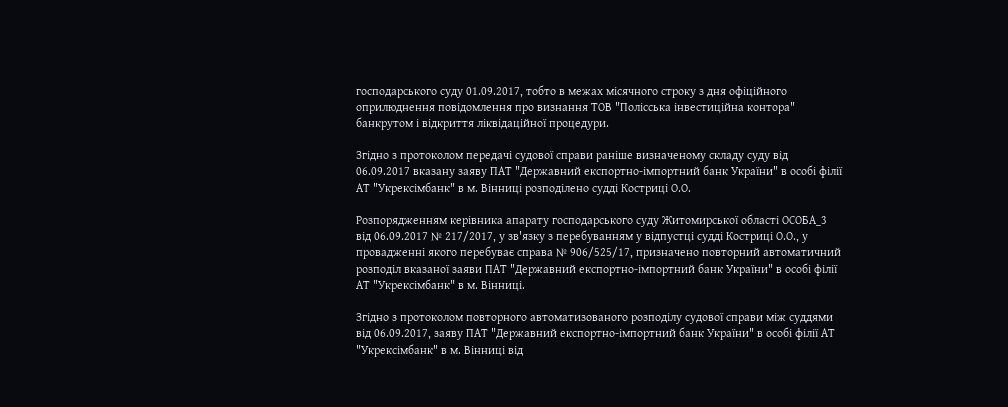господарського суду 01.09.2017, тобто в межах місячного строку з дня офіційного оприлюднення повідомлення про визнання ТОВ "Полісська інвестиційна контора" банкрутом і відкриття ліквідаційної процедури.

Згідно з протоколом передачі судової справи раніше визначеному складу суду від 06.09.2017 вказану заяву ПАТ "Державний експортно-імпортний банк України" в особі філії АТ "Укрексімбанк" в м. Вінниці розподілено судді Костриці О.О.

Розпорядженням керівника апарату господарського суду Житомирської області ОСОБА_3 від 06.09.2017 № 217/2017, у зв'язку з перебуванням у відпустці судді Костриці О.О., у провадженні якого перебуває справа № 906/525/17, призначено повторний автоматичний розподіл вказаної заяви ПАТ "Державний експортно-імпортний банк України" в особі філії АТ "Укрексімбанк" в м. Вінниці.

Згідно з протоколом повторного автоматизованого розподілу судової справи між суддями від 06.09.2017, заяву ПАТ "Державний експортно-імпортний банк України" в особі філії АТ "Укрексімбанк" в м. Вінниці від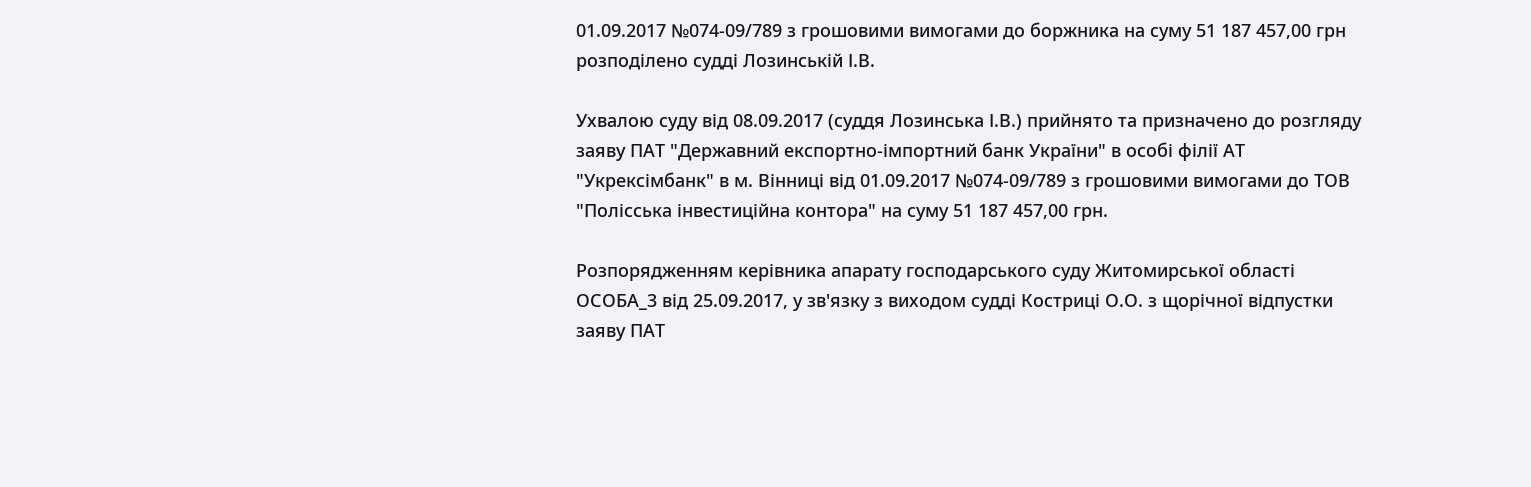01.09.2017 №074-09/789 з грошовими вимогами до боржника на суму 51 187 457,00 грн розподілено судді Лозинській І.В.

Ухвалою суду від 08.09.2017 (суддя Лозинська І.В.) прийнято та призначено до розгляду заяву ПАТ "Державний експортно-імпортний банк України" в особі філії АТ "Укрексімбанк" в м. Вінниці від 01.09.2017 №074-09/789 з грошовими вимогами до ТОВ "Полісська інвестиційна контора" на суму 51 187 457,00 грн.

Розпорядженням керівника апарату господарського суду Житомирської області ОСОБА_3 від 25.09.2017, у зв'язку з виходом судді Костриці О.О. з щорічної відпустки заяву ПАТ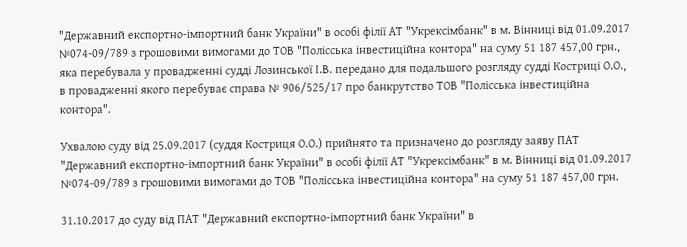"Державний експортно-імпортний банк України" в особі філії АТ "Укрексімбанк" в м. Вінниці від 01.09.2017 №074-09/789 з грошовими вимогами до ТОВ "Полісська інвестиційна контора" на суму 51 187 457,00 грн., яка перебувала у провадженні судді Лозинської І.В. передано для подальшого розгляду судді Костриці О.О., в провадженні якого перебуває справа № 906/525/17 про банкрутство ТОВ "Полісська інвестиційна контора".

Ухвалою суду від 25.09.2017 (суддя Костриця О.О.) прийнято та призначено до розгляду заяву ПАТ "Державний експортно-імпортний банк України" в особі філії АТ "Укрексімбанк" в м. Вінниці від 01.09.2017 №074-09/789 з грошовими вимогами до ТОВ "Полісська інвестиційна контора" на суму 51 187 457,00 грн.

31.10.2017 до суду від ПАТ "Державний експортно-імпортний банк України" в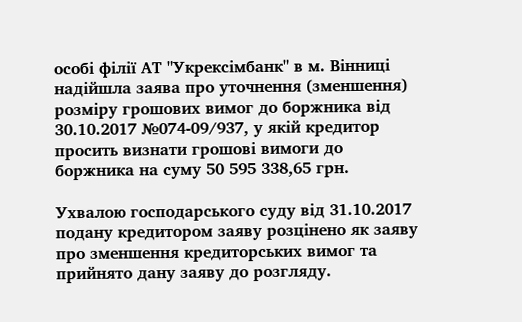особі філії АТ "Укрексімбанк" в м. Вінниці надійшла заява про уточнення (зменшення) розміру грошових вимог до боржника від 30.10.2017 №074-09/937, у якій кредитор просить визнати грошові вимоги до боржника на суму 50 595 338,65 грн.

Ухвалою господарського суду від 31.10.2017 подану кредитором заяву розцінено як заяву про зменшення кредиторських вимог та прийнято дану заяву до розгляду.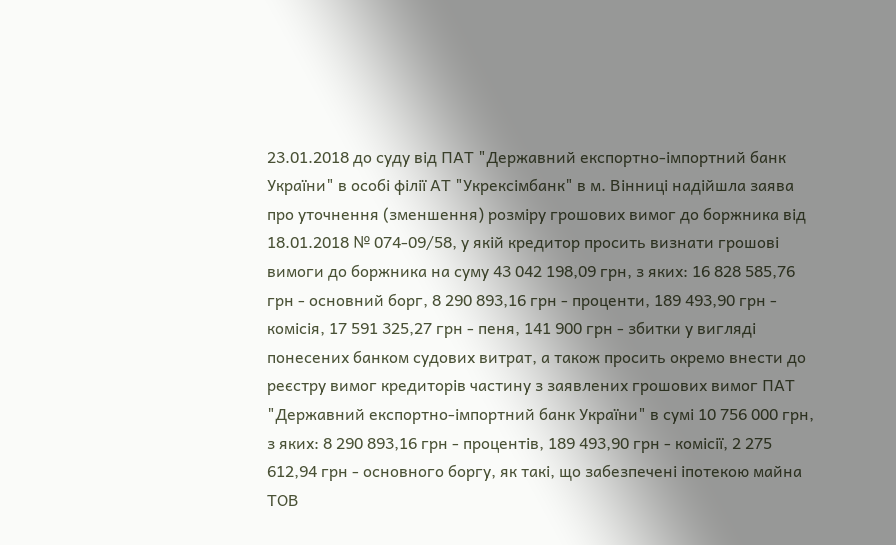23.01.2018 до суду від ПАТ "Державний експортно-імпортний банк України" в особі філії АТ "Укрексімбанк" в м. Вінниці надійшла заява про уточнення (зменшення) розміру грошових вимог до боржника від 18.01.2018 № 074-09/58, у якій кредитор просить визнати грошові вимоги до боржника на суму 43 042 198,09 грн, з яких: 16 828 585,76 грн - основний борг, 8 290 893,16 грн - проценти, 189 493,90 грн - комісія, 17 591 325,27 грн - пеня, 141 900 грн - збитки у вигляді понесених банком судових витрат, а також просить окремо внести до реєстру вимог кредиторів частину з заявлених грошових вимог ПАТ "Державний експортно-імпортний банк України" в сумі 10 756 000 грн, з яких: 8 290 893,16 грн - процентів, 189 493,90 грн - комісії, 2 275 612,94 грн - основного боргу, як такі, що забезпечені іпотекою майна ТОВ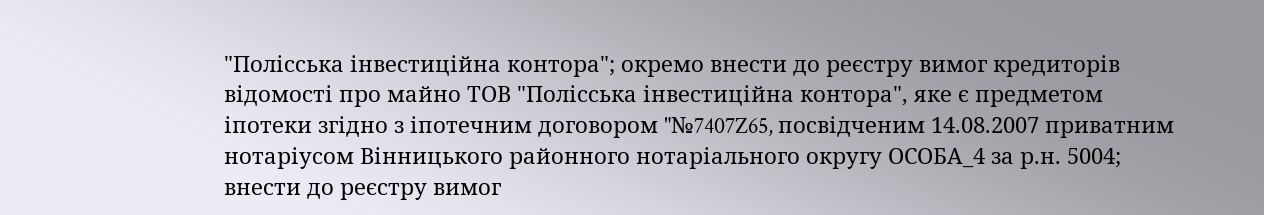"Полісська інвестиційна контора"; окремо внести до реєстру вимог кредиторів відомості про майно ТОВ "Полісська інвестиційна контора", яке є предметом іпотеки згідно з іпотечним договором "№7407Z65, посвідченим 14.08.2007 приватним нотаріусом Вінницького районного нотаріального округу ОСОБА_4 за р.н. 5004; внести до реєстру вимог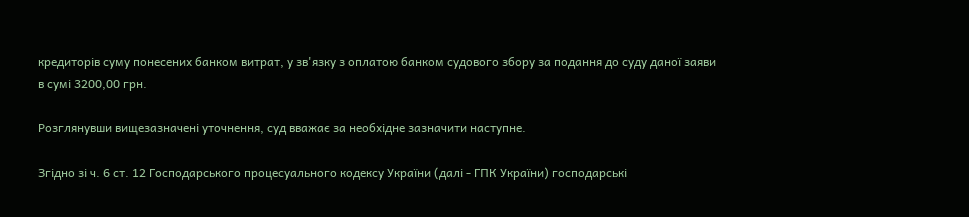кредиторів суму понесених банком витрат, у зв'язку з оплатою банком судового збору за подання до суду даної заяви в сумі 3200,00 грн.

Розглянувши вищезазначені уточнення, суд вважає за необхідне зазначити наступне.

Згідно зі ч. 6 ст. 12 Господарського процесуального кодексу України (далі - ГПК України) господарські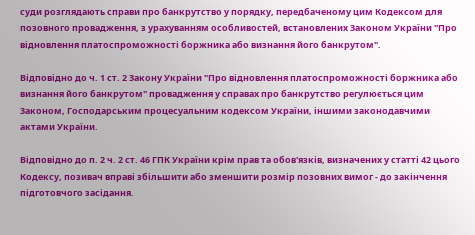суди розглядають справи про банкрутство у порядку, передбаченому цим Кодексом для позовного провадження, з урахуванням особливостей, встановлених Законом України "Про відновлення платоспроможності боржника або визнання його банкрутом".

Відповідно до ч. 1 ст. 2 Закону України "Про відновлення платоспроможності боржника або визнання його банкрутом" провадження у справах про банкрутство регулюється цим Законом, Господарським процесуальним кодексом України, іншими законодавчими актами України.

Відповідно до п. 2 ч. 2 ст. 46 ГПК України крім прав та обов'язків, визначених у статті 42 цього Кодексу, позивач вправі збільшити або зменшити розмір позовних вимог - до закінчення підготовчого засідання.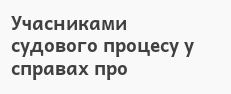Учасниками судового процесу у справах про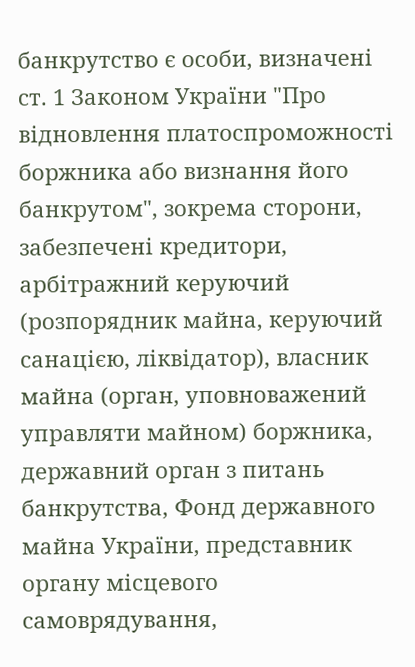банкрутство є особи, визначені ст. 1 Законом України "Про відновлення платоспроможності боржника або визнання його банкрутом", зокрема сторони, забезпечені кредитори, арбітражний керуючий (розпорядник майна, керуючий санацією, ліквідатор), власник майна (орган, уповноважений управляти майном) боржника, державний орган з питань банкрутства, Фонд державного майна України, представник органу місцевого самоврядування,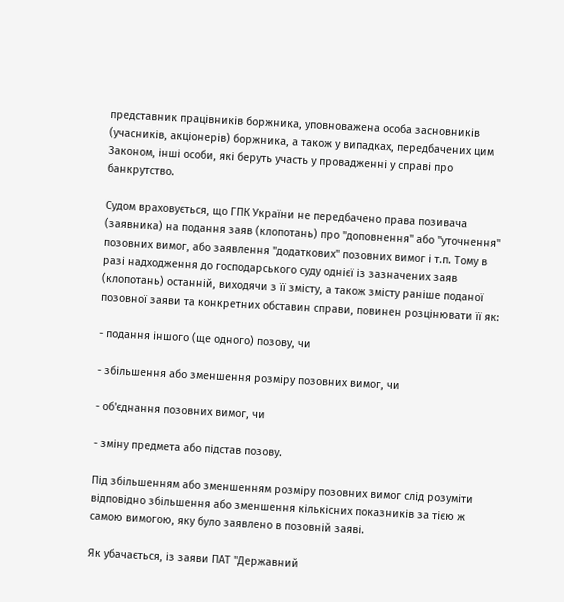представник працівників боржника, уповноважена особа засновників (учасників, акціонерів) боржника, а також у випадках, передбачених цим Законом, інші особи, які беруть участь у провадженні у справі про банкрутство.

Судом враховується, що ГПК України не передбачено права позивача (заявника) на подання заяв (клопотань) про "доповнення" або "уточнення" позовних вимог, або заявлення "додаткових" позовних вимог і т.п. Тому в разі надходження до господарського суду однієї із зазначених заяв (клопотань) останній, виходячи з її змісту, а також змісту раніше поданої позовної заяви та конкретних обставин справи, повинен розцінювати її як:

- подання іншого (ще одного) позову, чи

- збільшення або зменшення розміру позовних вимог, чи

- об'єднання позовних вимог, чи

- зміну предмета або підстав позову.

Під збільшенням або зменшенням розміру позовних вимог слід розуміти відповідно збільшення або зменшення кількісних показників за тією ж самою вимогою, яку було заявлено в позовній заяві.

Як убачається, із заяви ПАТ "Державний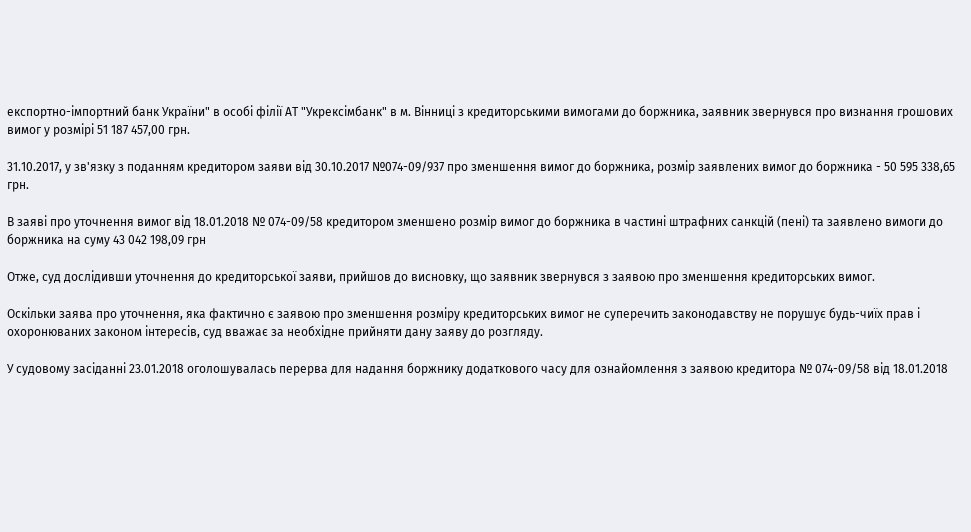експортно-імпортний банк України" в особі філії АТ "Укрексімбанк" в м. Вінниці з кредиторськими вимогами до боржника, заявник звернувся про визнання грошових вимог у розмірі 51 187 457,00 грн.

31.10.2017, у зв'язку з поданням кредитором заяви від 30.10.2017 №074-09/937 про зменшення вимог до боржника, розмір заявлених вимог до боржника - 50 595 338,65 грн.

В заяві про уточнення вимог від 18.01.2018 № 074-09/58 кредитором зменшено розмір вимог до боржника в частині штрафних санкцій (пені) та заявлено вимоги до боржника на суму 43 042 198,09 грн

Отже, суд дослідивши уточнення до кредиторської заяви, прийшов до висновку, що заявник звернувся з заявою про зменшення кредиторських вимог.

Оскільки заява про уточнення, яка фактично є заявою про зменшення розміру кредиторських вимог не суперечить законодавству не порушує будь-чиїх прав і охоронюваних законом інтересів, суд вважає за необхідне прийняти дану заяву до розгляду.

У судовому засіданні 23.01.2018 оголошувалась перерва для надання боржнику додаткового часу для ознайомлення з заявою кредитора № 074-09/58 від 18.01.2018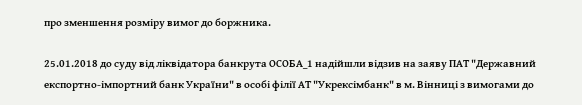про зменшення розміру вимог до боржника.

25.01.2018 до суду від ліквідатора банкрута ОСОБА_1 надійшли відзив на заяву ПАТ "Державний експортно-імпортний банк України" в особі філії АТ "Укрексімбанк" в м. Вінниці з вимогами до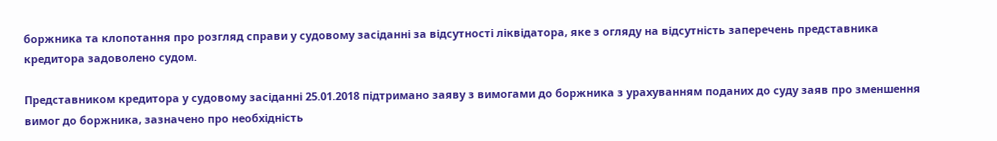боржника та клопотання про розгляд справи у судовому засіданні за відсутності ліквідатора, яке з огляду на відсутність заперечень представника кредитора задоволено судом.

Представником кредитора у судовому засіданні 25.01.2018 підтримано заяву з вимогами до боржника з урахуванням поданих до суду заяв про зменшення вимог до боржника, зазначено про необхідність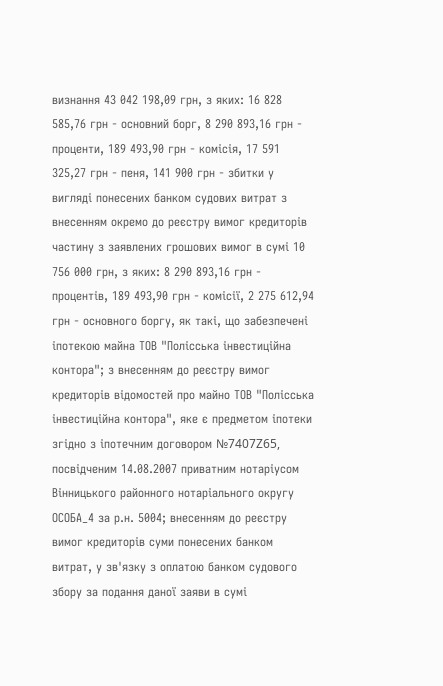визнання 43 042 198,09 грн, з яких: 16 828 585,76 грн - основний борг, 8 290 893,16 грн - проценти, 189 493,90 грн - комісія, 17 591 325,27 грн - пеня, 141 900 грн - збитки у вигляді понесених банком судових витрат з внесенням окремо до реєстру вимог кредиторів частину з заявлених грошових вимог в сумі 10 756 000 грн, з яких: 8 290 893,16 грн - процентів, 189 493,90 грн - комісії, 2 275 612,94 грн - основного боргу, як такі, що забезпечені іпотекою майна ТОВ "Полісська інвестиційна контора"; з внесенням до реєстру вимог кредиторів відомостей про майно ТОВ "Полісська інвестиційна контора", яке є предметом іпотеки згідно з іпотечним договором №7407Z65, посвідченим 14.08.2007 приватним нотаріусом Вінницького районного нотаріального округу ОСОБА_4 за р.н. 5004; внесенням до реєстру вимог кредиторів суми понесених банком витрат, у зв'язку з оплатою банком судового збору за подання даної заяви в сумі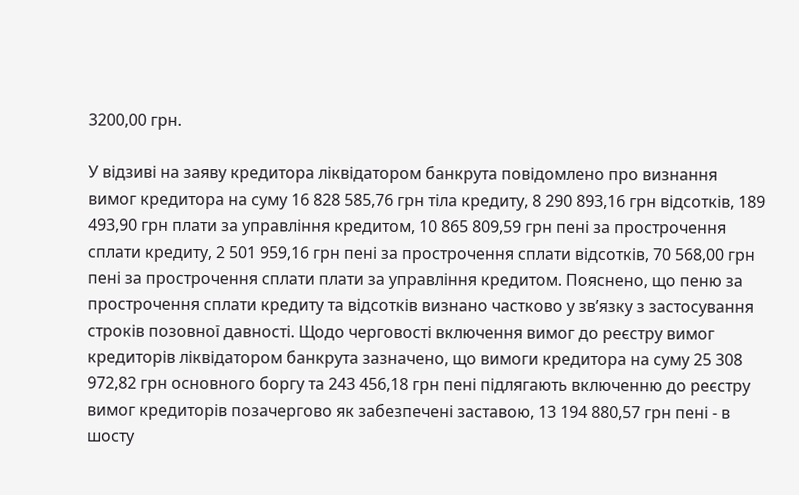3200,00 грн.

У відзиві на заяву кредитора ліквідатором банкрута повідомлено про визнання вимог кредитора на суму 16 828 585,76 грн тіла кредиту, 8 290 893,16 грн відсотків, 189 493,90 грн плати за управління кредитом, 10 865 809,59 грн пені за прострочення сплати кредиту, 2 501 959,16 грн пені за прострочення сплати відсотків, 70 568,00 грн пені за прострочення сплати плати за управління кредитом. Пояснено, що пеню за прострочення сплати кредиту та відсотків визнано частково у зв’язку з застосування строків позовної давності. Щодо черговості включення вимог до реєстру вимог кредиторів ліквідатором банкрута зазначено, що вимоги кредитора на суму 25 308 972,82 грн основного боргу та 243 456,18 грн пені підлягають включенню до реєстру вимог кредиторів позачергово як забезпечені заставою, 13 194 880,57 грн пені - в шосту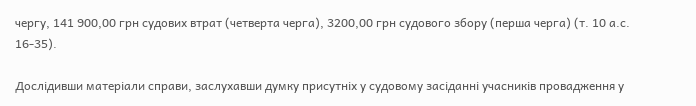чергу, 141 900,00 грн судових втрат (четверта черга), 3200,00 грн судового збору (перша черга) (т. 10 а.с. 16-35).

Дослідивши матеріали справи, заслухавши думку присутніх у судовому засіданні учасників провадження у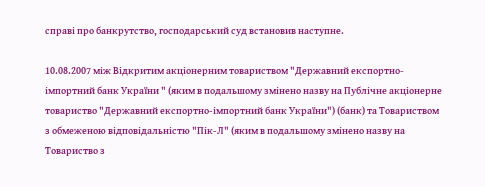справі про банкрутство, господарський суд встановив наступне.

10.08.2007 між Відкритим акціонерним товариством "Державний експортно-імпортний банк України " (яким в подальшому змінено назву на Публічне акціонерне товариство "Державний експортно-імпортний банк України") (банк) та Товариством з обмеженою відповідальністю "Пік-Л" (яким в подальшому змінено назву на Товариство з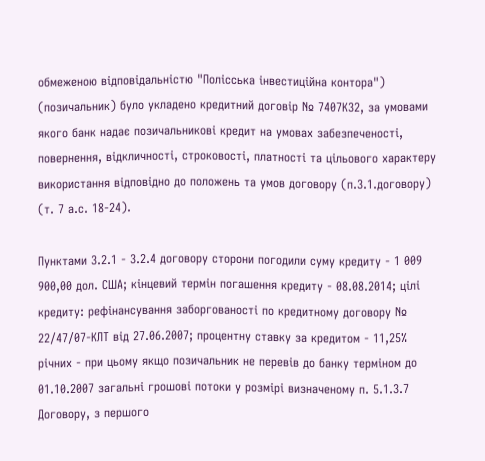обмеженою відповідальністю "Полісська інвестиційна контора") (позичальник) було укладено кредитний договір № 7407К32, за умовами якого банк надає позичальникові кредит на умовах забезпеченості, повернення, відкличності, строковості, платності та цільового характеру використання відповідно до положень та умов договору (п.3.1.договору) (т. 7 а.с. 18-24).

Пунктами 3.2.1 - 3.2.4 договору сторони погодили суму кредиту - 1 009 900,00 дол. США; кінцевий термін погашення кредиту - 08.08.2014; цілі кредиту: рефінансування заборгованості по кредитному договору № 22/47/07-КЛТ від 27.06.2007; процентну ставку за кредитом - 11,25% річних - при цьому якщо позичальник не перевів до банку терміном до 01.10.2007 загальні грошові потоки у розмірі визначеному п. 5.1.3.7 Договору, з першого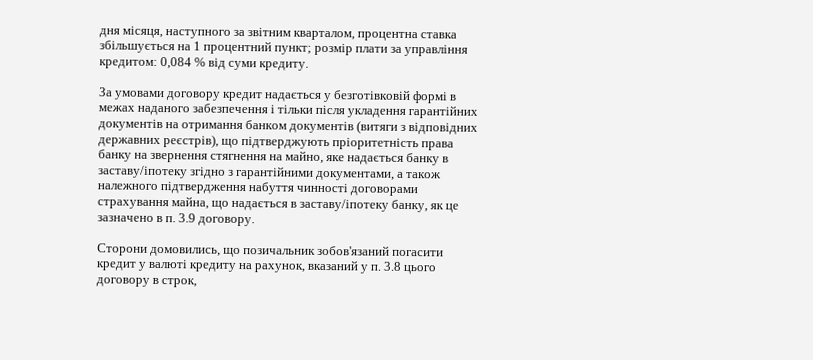дня місяця, наступного за звітним кварталом, процентна ставка збільшується на 1 процентний пункт; розмір плати за управління кредитом: 0,084 % від суми кредиту.

За умовами договору кредит надається у безготівковій формі в межах наданого забезпечення і тільки після укладення гарантійних документів на отримання банком документів (витяги з відповідних державних реєстрів), що підтверджують пріоритетність права банку на звернення стягнення на майно, яке надається банку в заставу/іпотеку згідно з гарантійними документами, а також належного підтвердження набуття чинності договорами страхування майна, що надається в заставу/іпотеку банку, як це зазначено в п. 3.9 договору.

Сторони домовились, що позичальник зобов'язаний погасити кредит у валюті кредиту на рахунок, вказаний у п. 3.8 цього договору в строк,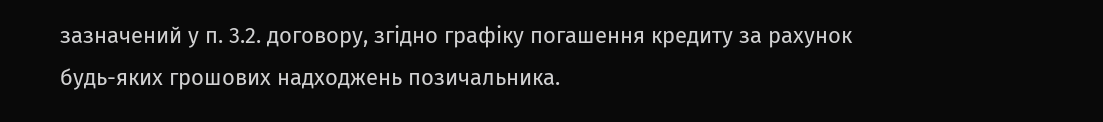зазначений у п. 3.2. договору, згідно графіку погашення кредиту за рахунок будь-яких грошових надходжень позичальника.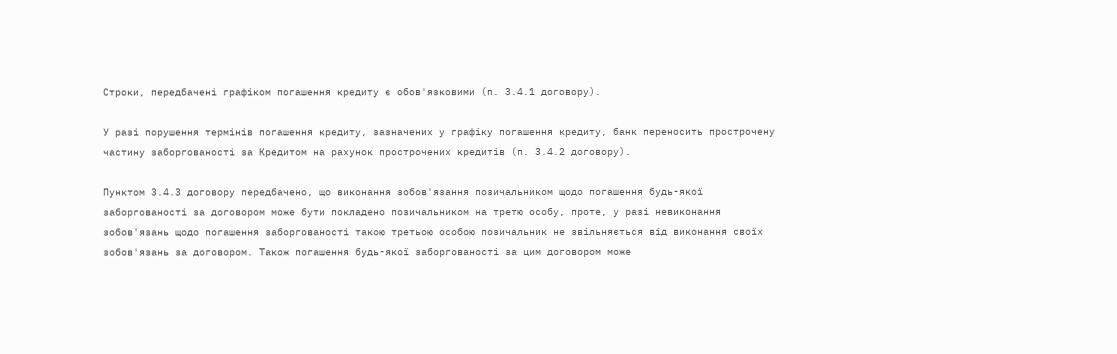Строки, передбачені графіком погашення кредиту є обов'язковими (п. 3.4.1 договору).

У разі порушення термінів погашення кредиту, зазначених у графіку погашення кредиту, банк переносить прострочену частину заборгованості за Кредитом на рахунок прострочених кредитів (п. 3.4.2 договору).

Пунктом 3.4.3 договору передбачено, що виконання зобов'язання позичальником щодо погашення будь-якої заборгованості за договором може бути покладено позичальником на третю особу, проте, у разі невиконання зобов'язань щодо погашення заборгованості такою третьою особою позичальник не звільняється від виконання своїх зобов'язань за договором. Також погашення будь-якої заборгованості за цим договором може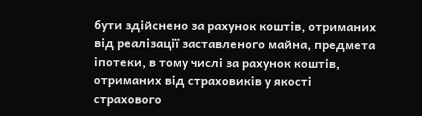бути здійснено за рахунок коштів, отриманих від реалізації заставленого майна, предмета іпотеки, в тому числі за рахунок коштів, отриманих від страховиків у якості страхового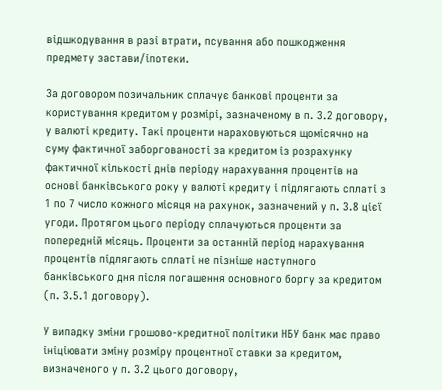відшкодування в разі втрати, псування або пошкодження предмету застави/іпотеки.

За договором позичальник сплачує банкові проценти за користування кредитом у розмірі, зазначеному в п. 3.2 договору, у валюті кредиту. Такі проценти нараховуються щомісячно на суму фактичної заборгованості за кредитом із розрахунку фактичної кількості днів періоду нарахування процентів на основі банківського року у валюті кредиту і підлягають сплаті з 1 по 7 число кожного місяця на рахунок, зазначений у п. 3.8 цієї угоди. Протягом цього періоду сплачуються проценти за попередній місяць. Проценти за останній період нарахування процентів підлягають сплаті не пізніше наступного банківського дня після погашення основного боргу за кредитом (п. 3.5.1 договору).

У випадку зміни грошово-кредитної політики НБУ банк має право ініціювати зміну розміру процентної ставки за кредитом, визначеного у п. 3.2 цього договору,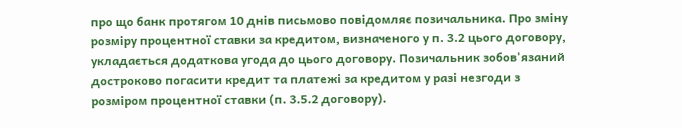про що банк протягом 10 днів письмово повідомляє позичальника. Про зміну розміру процентної ставки за кредитом, визначеного у п. 3.2 цього договору, укладається додаткова угода до цього договору. Позичальник зобов'язаний достроково погасити кредит та платежі за кредитом у разі незгоди з розміром процентної ставки (п. 3.5.2 договору).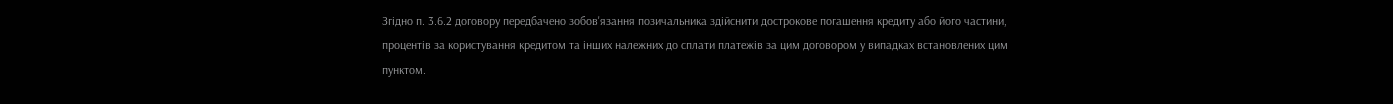Згідно п. 3.6.2 договору передбачено зобов'язання позичальника здійснити дострокове погашення кредиту або його частини, процентів за користування кредитом та інших належних до сплати платежів за цим договором у випадках встановлених цим пунктом.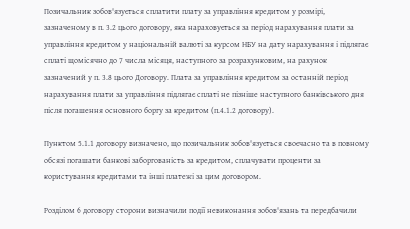Позичальник зобов'язується сплатити плату за управління кредитом у розмірі, зазначеному в п. 3.2 цього договору, яка нараховується за період нарахування плати за управління кредитом у національній валюті за курсом НБУ на дату нарахування і підлягає сплаті щомісячно до 7 числа місяця, наступного за розрахунковим, на рахунок зазначений у п. 3.8 цього Договору. Плата за управління кредитом за останній період нарахування плати за управління підлягає сплаті не пізніше наступного банківського дня після погашення основного боргу за кредитом (п.4.1.2 договору).

Пунктом 5.1.1 договору визначено, що позичальник зобов'язується своєчасно та в повному обсязі погашати банкові заборгованість за кредитом, сплачувати проценти за користування кредитами та інші платежі за цим договором.

Розділом 6 договору сторони визначили події невиконання зобов'язань та передбачили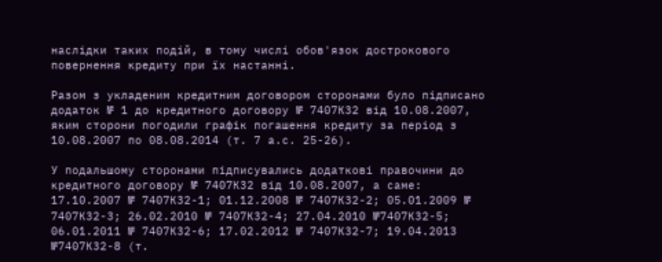наслідки таких подій, в тому числі обов'язок дострокового повернення кредиту при їх настанні.

Разом з укладеним кредитним договором сторонами було підписано додаток № 1 до кредитного договору № 7407К32 від 10.08.2007, яким сторони погодили графік погашення кредиту за період з 10.08.2007 по 08.08.2014 (т. 7 а.с. 25-26).

У подальшому сторонами підписувались додаткові правочини до кредитного договору № 7407К32 від 10.08.2007, а саме: 17.10.2007 № 7407К32-1; 01.12.2008 № 7407К32-2; 05.01.2009 № 7407К32-3; 26.02.2010 № 7407К32-4; 27.04.2010 №7407К32-5; 06.01.2011 № 7407К32-6; 17.02.2012 № 7407К32-7; 19.04.2013 №7407К32-8 (т.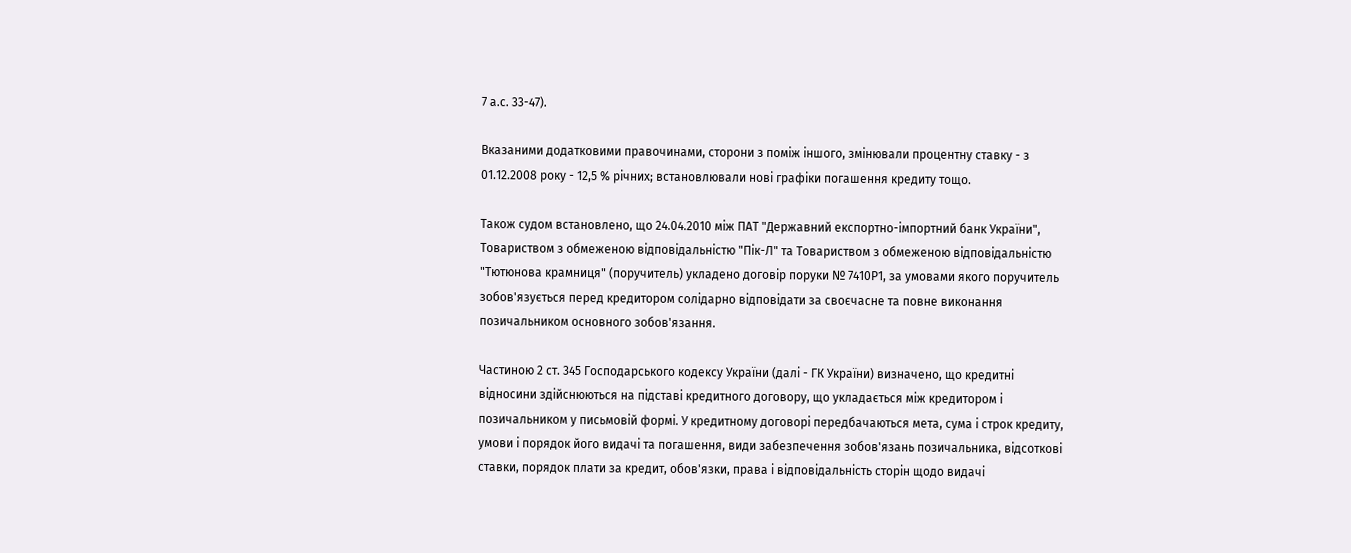7 а.с. 33-47).

Вказаними додатковими правочинами, сторони з поміж іншого, змінювали процентну ставку - з 01.12.2008 року - 12,5 % річних; встановлювали нові графіки погашення кредиту тощо.

Також судом встановлено, що 24.04.2010 між ПАТ "Державний експортно-імпортний банк України", Товариством з обмеженою відповідальністю "Пік-Л" та Товариством з обмеженою відповідальністю "Тютюнова крамниця" (поручитель) укладено договір поруки № 7410Р1, за умовами якого поручитель зобов'язується перед кредитором солідарно відповідати за своєчасне та повне виконання позичальником основного зобов'язання.

Частиною 2 ст. 345 Господарського кодексу України (далі - ГК України) визначено, що кредитні відносини здійснюються на підставі кредитного договору, що укладається між кредитором і позичальником у письмовій формі. У кредитному договорі передбачаються мета, сума і строк кредиту, умови і порядок його видачі та погашення, види забезпечення зобов'язань позичальника, відсоткові ставки, порядок плати за кредит, обов'язки, права і відповідальність сторін щодо видачі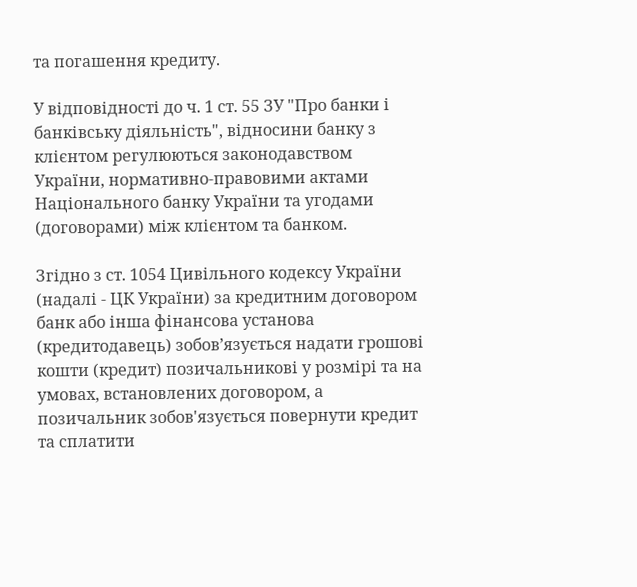та погашення кредиту.

У відповідності до ч. 1 ст. 55 ЗУ "Про банки і банківську діяльність", відносини банку з клієнтом регулюються законодавством України, нормативно-правовими актами Національного банку України та угодами (договорами) між клієнтом та банком.

Згідно з ст. 1054 Цивільного кодексу України (надалі - ЦК України) за кредитним договором банк або інша фінансова установа (кредитодавець) зобов’язується надати грошові кошти (кредит) позичальникові у розмірі та на умовах, встановлених договором, а позичальник зобов'язується повернути кредит та сплатити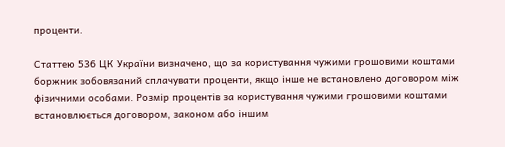проценти.

Статтею 536 ЦК України визначено, що за користування чужими грошовими коштами боржник зобовязаний сплачувати проценти, якщо інше не встановлено договором між фізичними особами. Розмір процентів за користування чужими грошовими коштами встановлюється договором, законом або іншим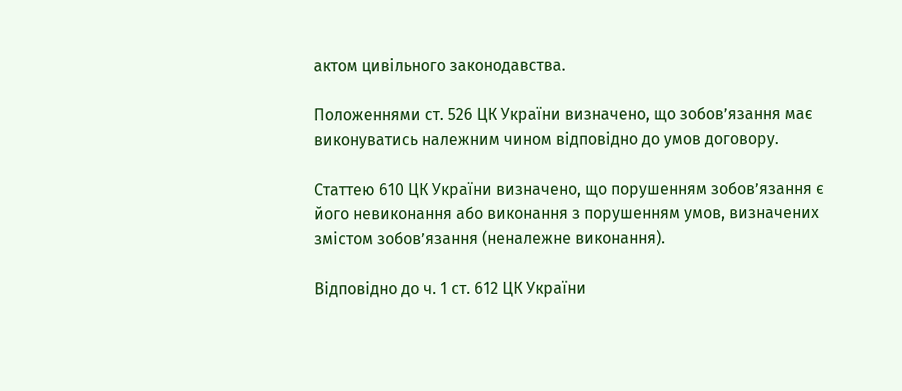актом цивільного законодавства.

Положеннями ст. 526 ЦК України визначено, що зобов’язання має виконуватись належним чином відповідно до умов договору.

Статтею 610 ЦК України визначено, що порушенням зобов’язання є його невиконання або виконання з порушенням умов, визначених змістом зобов’язання (неналежне виконання).

Відповідно до ч. 1 ст. 612 ЦК України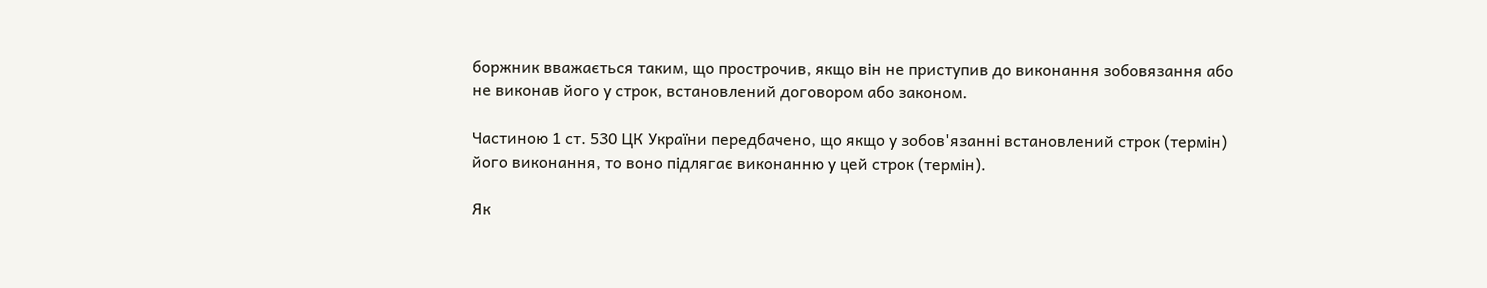боржник вважається таким, що прострочив, якщо він не приступив до виконання зобовязання або не виконав його у строк, встановлений договором або законом.

Частиною 1 ст. 530 ЦК України передбачено, що якщо у зобов'язанні встановлений строк (термін) його виконання, то воно підлягає виконанню у цей строк (термін).

Як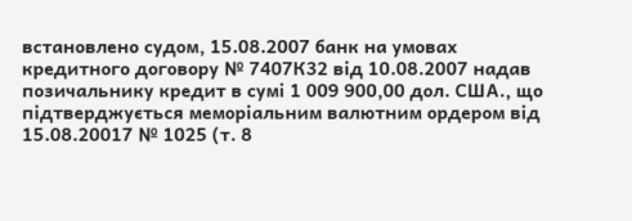встановлено судом, 15.08.2007 банк на умовах кредитного договору № 7407К32 від 10.08.2007 надав позичальнику кредит в сумі 1 009 900,00 дол. США., що підтверджується меморіальним валютним ордером від 15.08.20017 № 1025 (т. 8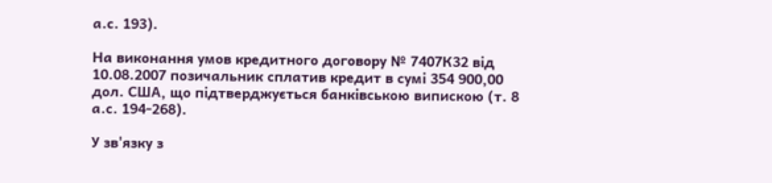а.с. 193).

На виконання умов кредитного договору № 7407К32 від 10.08.2007 позичальник сплатив кредит в сумі 354 900,00 дол. США, що підтверджується банківською випискою (т. 8 а.с. 194-268).

У зв'язку з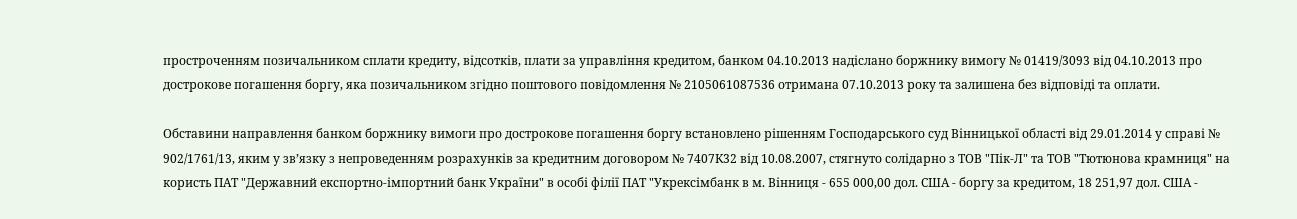простроченням позичальником сплати кредиту, відсотків, плати за управління кредитом, банком 04.10.2013 надіслано боржнику вимогу № 01419/3093 від 04.10.2013 про дострокове погашення боргу, яка позичальником згідно поштового повідомлення № 2105061087536 отримана 07.10.2013 року та залишена без відповіді та оплати.

Обставини направлення банком боржнику вимоги про дострокове погашення боргу встановлено рішенням Господарського суд Вінницької області від 29.01.2014 у справі № 902/1761/13, яким у зв’язку з непроведенням розрахунків за кредитним договором № 7407К32 від 10.08.2007, стягнуто солідарно з ТОВ "Пік-Л" та ТОВ "Тютюнова крамниця" на користь ПАТ "Державний експортно-імпортний банк України" в особі філії ПАТ "Укрексімбанк в м. Вінниця - 655 000,00 дол. США - боргу за кредитом, 18 251,97 дол. США -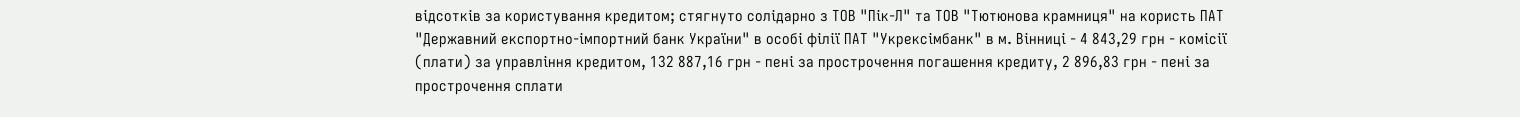відсотків за користування кредитом; стягнуто солідарно з ТОВ "Пік-Л" та ТОВ "Тютюнова крамниця" на користь ПАТ "Державний експортно-імпортний банк України" в особі філії ПАТ "Укрексімбанк" в м. Вінниці - 4 843,29 грн - комісії (плати) за управління кредитом, 132 887,16 грн - пені за прострочення погашення кредиту, 2 896,83 грн - пені за прострочення сплати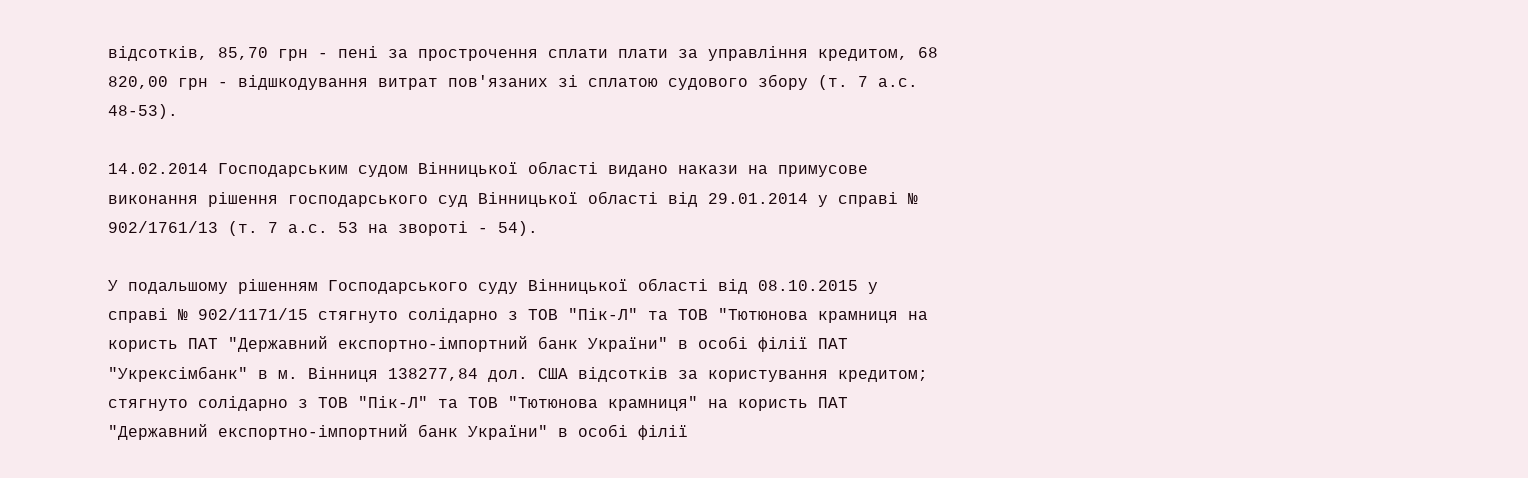відсотків, 85,70 грн - пені за прострочення сплати плати за управління кредитом, 68 820,00 грн - відшкодування витрат пов'язаних зі сплатою судового збору (т. 7 а.с. 48-53).

14.02.2014 Господарським судом Вінницької області видано накази на примусове виконання рішення господарського суд Вінницької області від 29.01.2014 у справі № 902/1761/13 (т. 7 а.с. 53 на звороті - 54).

У подальшому рішенням Господарського суду Вінницької області від 08.10.2015 у справі № 902/1171/15 стягнуто солідарно з ТОВ "Пік-Л" та ТОВ "Тютюнова крамниця на користь ПАТ "Державний експортно-імпортний банк України" в особі філії ПАТ "Укрексімбанк" в м. Вінниця 138277,84 дол. США відсотків за користування кредитом; стягнуто солідарно з ТОВ "Пік-Л" та ТОВ "Тютюнова крамниця" на користь ПАТ "Державний експортно-імпортний банк України" в особі філії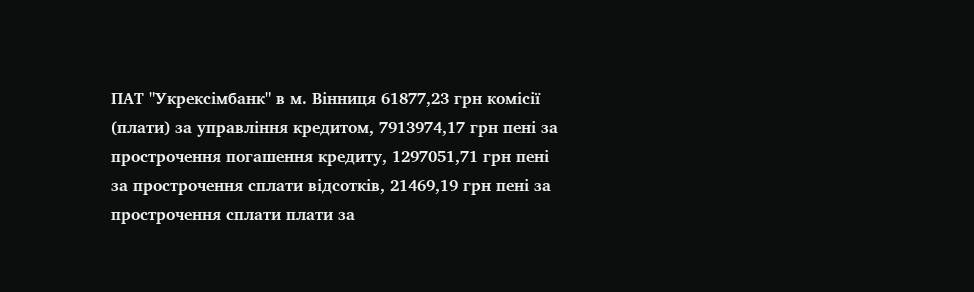ПАТ "Укрексімбанк" в м. Вінниця 61877,23 грн комісії (плати) за управління кредитом, 7913974,17 грн пені за прострочення погашення кредиту, 1297051,71 грн пені за прострочення сплати відсотків, 21469,19 грн пені за прострочення сплати плати за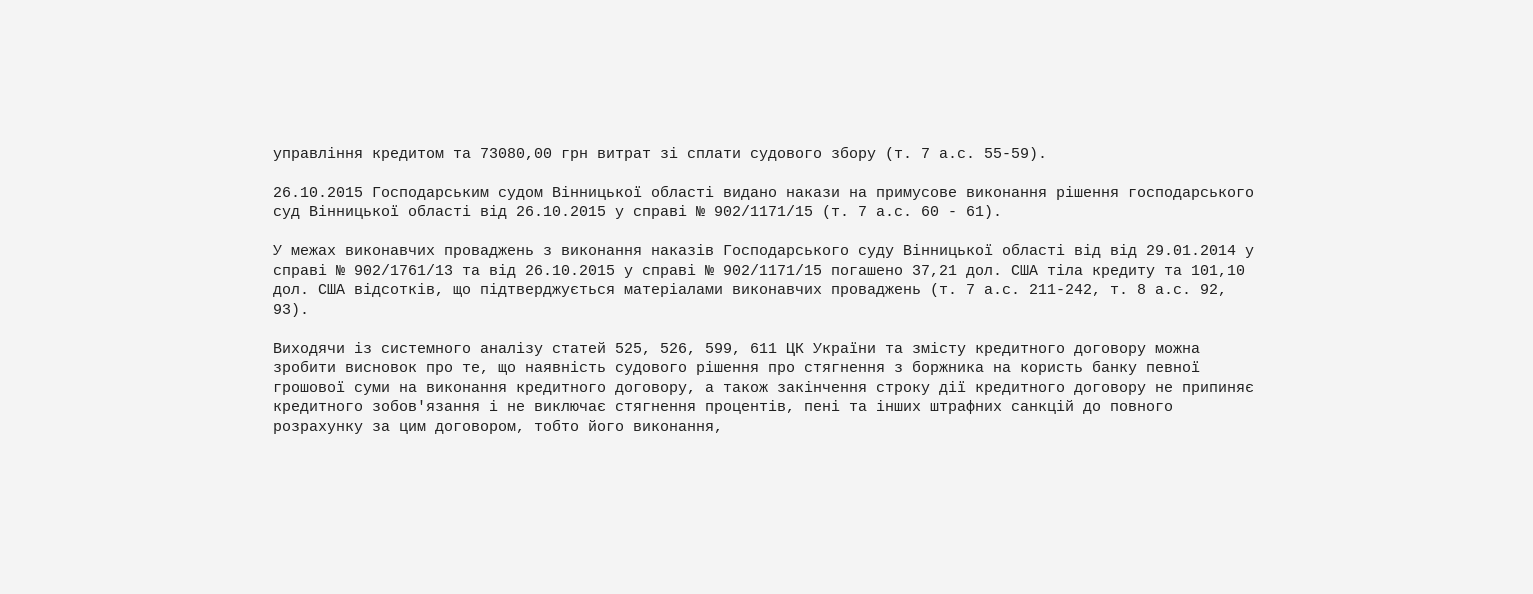управління кредитом та 73080,00 грн витрат зі сплати судового збору (т. 7 а.с. 55-59).

26.10.2015 Господарським судом Вінницької області видано накази на примусове виконання рішення господарського суд Вінницької області від 26.10.2015 у справі № 902/1171/15 (т. 7 а.с. 60 - 61).

У межах виконавчих проваджень з виконання наказів Господарського суду Вінницької області від від 29.01.2014 у справі № 902/1761/13 та від 26.10.2015 у справі № 902/1171/15 погашено 37,21 дол. США тіла кредиту та 101,10 дол. США відсотків, що підтверджується матеріалами виконавчих проваджень (т. 7 а.с. 211-242, т. 8 а.с. 92, 93).

Виходячи із системного аналізу статей 525, 526, 599, 611 ЦК України та змісту кредитного договору можна зробити висновок про те, що наявність судового рішення про стягнення з боржника на користь банку певної грошової суми на виконання кредитного договору, а також закінчення строку дії кредитного договору не припиняє кредитного зобов'язання і не виключає стягнення процентів, пені та інших штрафних санкцій до повного розрахунку за цим договором, тобто його виконання,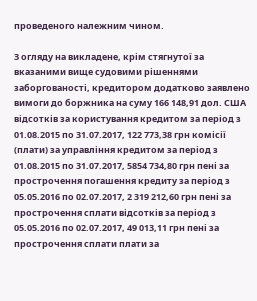проведеного належним чином.

З огляду на викладене, крім стягнутої за вказаними вище судовими рішеннями заборгованості, кредитором додатково заявлено вимоги до боржника на суму 166 148,91 дол. США відсотків за користування кредитом за період з 01.08.2015 по 31.07.2017, 122 773,38 грн комісії (плати) за управління кредитом за період з 01.08.2015 по 31.07.2017, 5854 734,80 грн пені за прострочення погашення кредиту за період з 05.05.2016 по 02.07.2017, 2 319 212,60 грн пені за прострочення сплати відсотків за період з 05.05.2016 по 02.07.2017, 49 013,11 грн пені за прострочення сплати плати за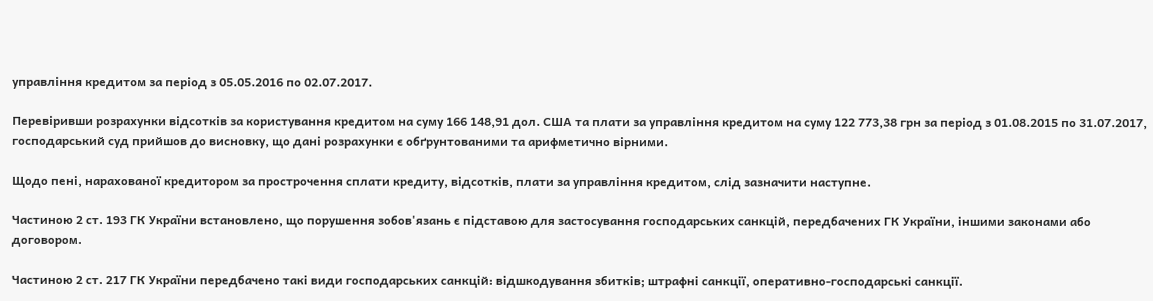управління кредитом за період з 05.05.2016 по 02.07.2017.

Перевіривши розрахунки відсотків за користування кредитом на суму 166 148,91 дол. США та плати за управління кредитом на суму 122 773,38 грн за період з 01.08.2015 по 31.07.2017, господарський суд прийшов до висновку, що дані розрахунки є обґрунтованими та арифметично вірними.

Щодо пені, нарахованої кредитором за прострочення сплати кредиту, відсотків, плати за управління кредитом, слід зазначити наступне.

Частиною 2 ст. 193 ГК України встановлено, що порушення зобов'язань є підставою для застосування господарських санкцій, передбачених ГК України, іншими законами або договором.

Частиною 2 ст. 217 ГК України передбачено такі види господарських санкцій: відшкодування збитків; штрафні санкції, оперативно-господарські санкції.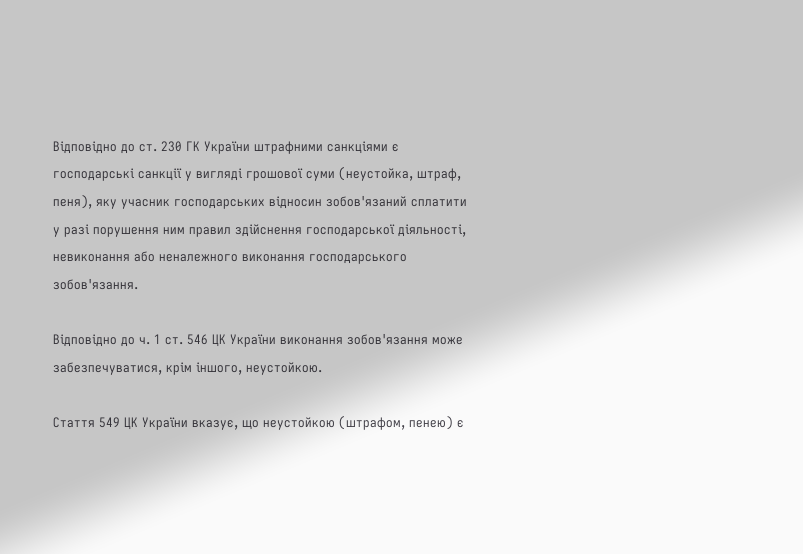Відповідно до ст. 230 ГК України штрафними санкціями є господарські санкції у вигляді грошової суми (неустойка, штраф, пеня), яку учасник господарських відносин зобов'язаний сплатити у разі порушення ним правил здійснення господарської діяльності, невиконання або неналежного виконання господарського зобов'язання.

Відповідно до ч. 1 ст. 546 ЦК України виконання зобов'язання може забезпечуватися, крім іншого, неустойкою.

Стаття 549 ЦК України вказує, що неустойкою (штрафом, пенею) є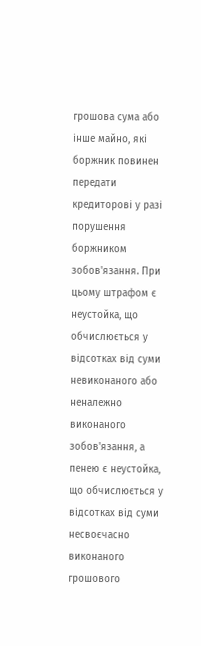грошова сума або інше майно, які боржник повинен передати кредиторові у разі порушення боржником зобов'язання. При цьому штрафом є неустойка, що обчислюється у відсотках від суми невиконаного або неналежно виконаного зобов'язання, а пенею є неустойка, що обчислюється у відсотках від суми несвоєчасно виконаного грошового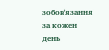зобов'язання за кожен день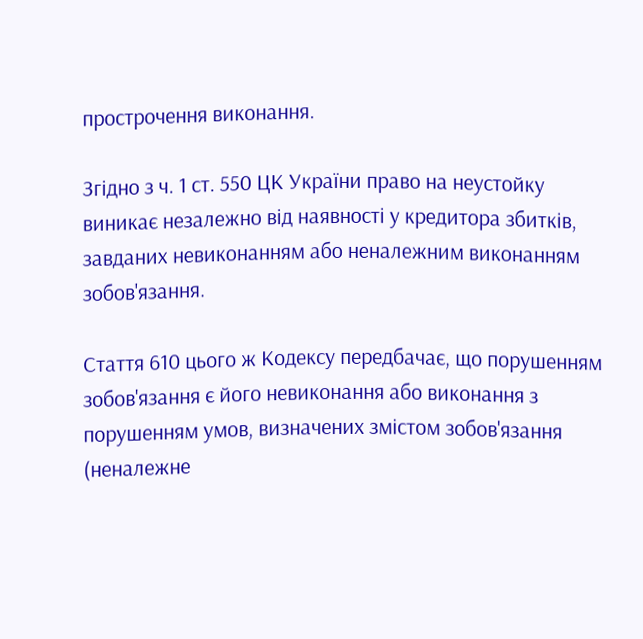прострочення виконання.

Згідно з ч. 1 ст. 550 ЦК України право на неустойку виникає незалежно від наявності у кредитора збитків, завданих невиконанням або неналежним виконанням зобов'язання.

Стаття 610 цього ж Кодексу передбачає, що порушенням зобов'язання є його невиконання або виконання з порушенням умов, визначених змістом зобов'язання (неналежне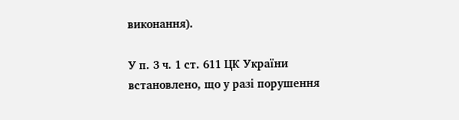виконання).

У п. 3 ч. 1 ст. 611 ЦК України встановлено, що у разі порушення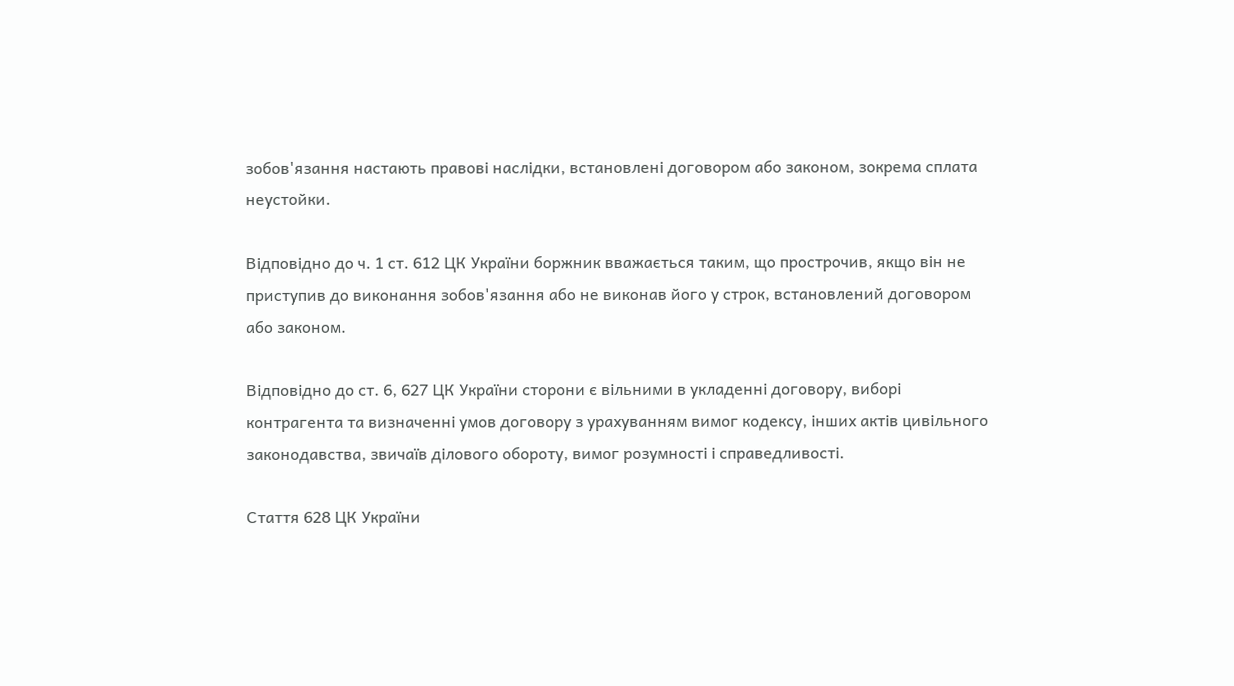зобов'язання настають правові наслідки, встановлені договором або законом, зокрема сплата неустойки.

Відповідно до ч. 1 ст. 612 ЦК України боржник вважається таким, що прострочив, якщо він не приступив до виконання зобов'язання або не виконав його у строк, встановлений договором або законом.

Відповідно до ст. 6, 627 ЦК України сторони є вільними в укладенні договору, виборі контрагента та визначенні умов договору з урахуванням вимог кодексу, інших актів цивільного законодавства, звичаїв ділового обороту, вимог розумності і справедливості.

Стаття 628 ЦК України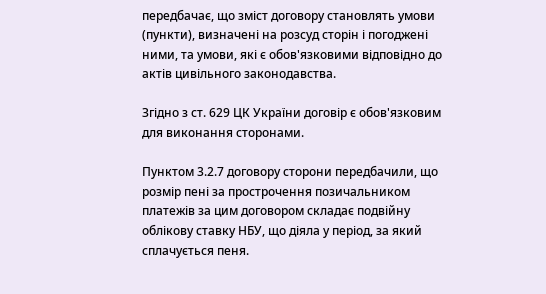передбачає, що зміст договору становлять умови (пункти), визначені на розсуд сторін і погоджені ними, та умови, які є обов'язковими відповідно до актів цивільного законодавства.

Згідно з ст. 629 ЦК України договір є обов'язковим для виконання сторонами.

Пунктом 3.2.7 договору сторони передбачили, що розмір пені за прострочення позичальником платежів за цим договором складає подвійну облікову ставку НБУ, що діяла у період, за який сплачується пеня.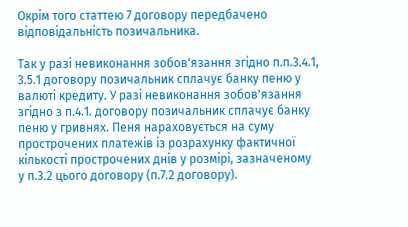Окрім того статтею 7 договору передбачено відповідальність позичальника.

Так у разі невиконання зобов'язання згідно п.п.3.4.1, 3.5.1 договору позичальник сплачує банку пеню у валюті кредиту. У разі невиконання зобов'язання згідно з п.4.1. договору позичальник сплачує банку пеню у гривнях. Пеня нараховується на суму прострочених платежів із розрахунку фактичної кількості прострочених днів у розмірі, зазначеному у п.3.2 цього договору (п.7.2 договору).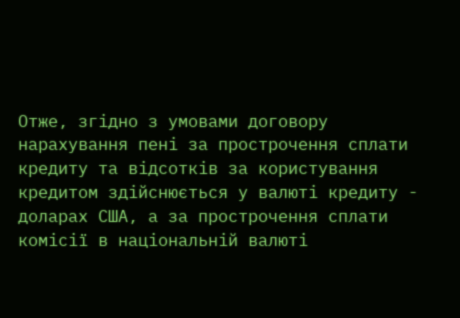Отже, згідно з умовами договору нарахування пені за прострочення сплати кредиту та відсотків за користування кредитом здійснюється у валюті кредиту - доларах США, а за прострочення сплати комісії в національній валюті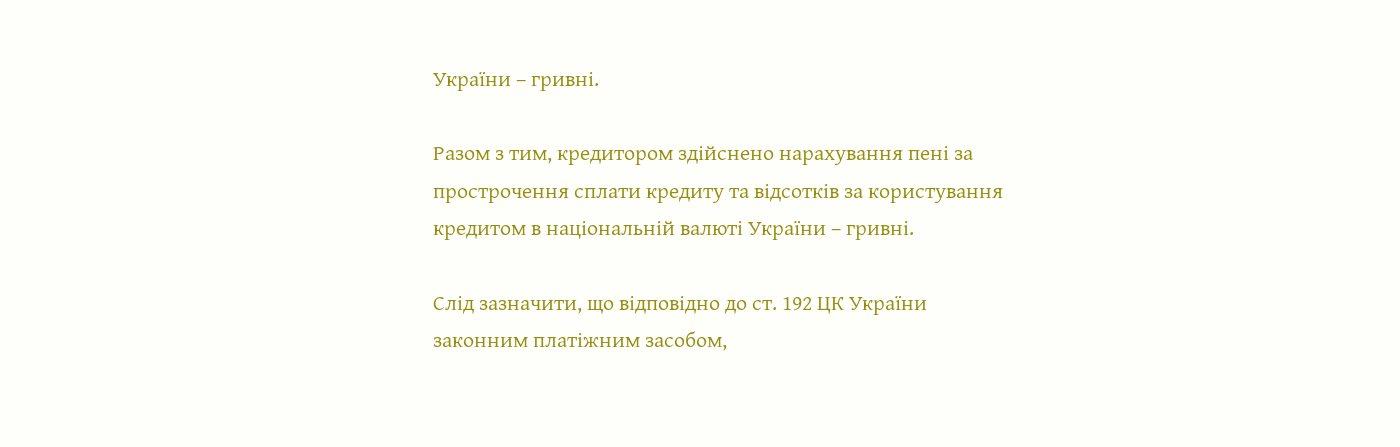України – гривні.

Разом з тим, кредитором здійснено нарахування пені за прострочення сплати кредиту та відсотків за користування кредитом в національній валюті України – гривні.

Слід зазначити, що відповідно до ст. 192 ЦК України законним платіжним засобом,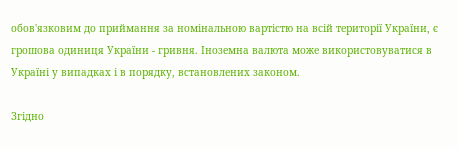обов'язковим до приймання за номінальною вартістю на всій території України, є грошова одиниця України - гривня. Іноземна валюта може використовуватися в Україні у випадках і в порядку, встановлених законом.

Згідно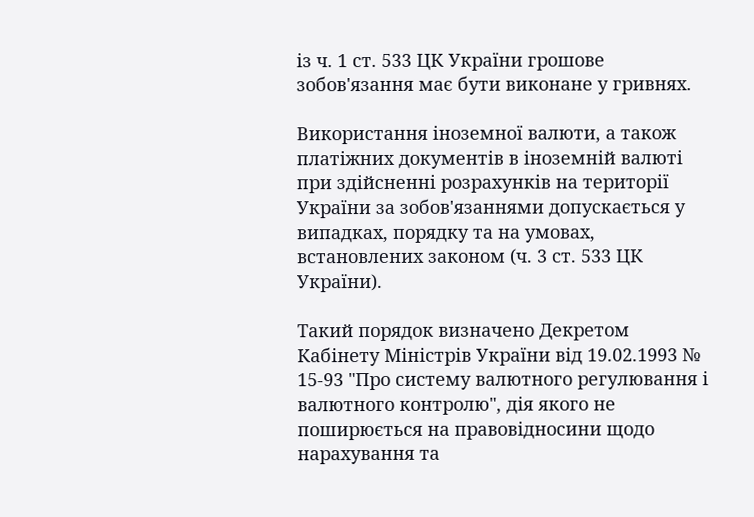із ч. 1 ст. 533 ЦК України грошове зобов'язання має бути виконане у гривнях.

Використання іноземної валюти, а також платіжних документів в іноземній валюті при здійсненні розрахунків на території України за зобов'язаннями допускається у випадках, порядку та на умовах, встановлених законом (ч. 3 ст. 533 ЦК України).

Такий порядок визначено Декретом Кабінету Міністрів України від 19.02.1993 № 15-93 "Про систему валютного регулювання і валютного контролю", дія якого не поширюється на правовідносини щодо нарахування та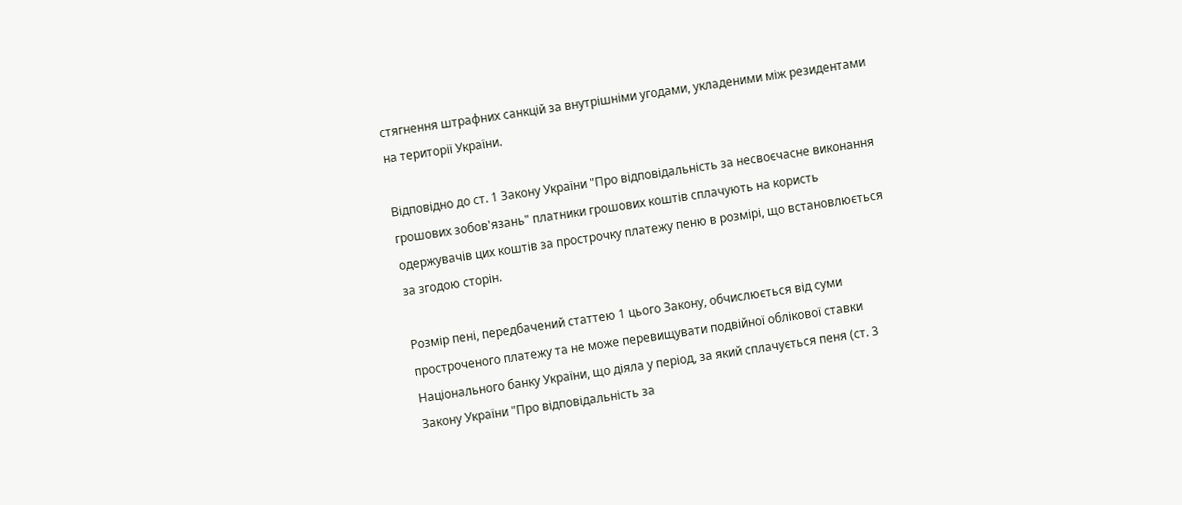стягнення штрафних санкцій за внутрішніми угодами, укладеними між резидентами на території України.

Відповідно до ст. 1 Закону України "Про відповідальність за несвоєчасне виконання грошових зобов'язань" платники грошових коштів сплачують на користь одержувачів цих коштів за прострочку платежу пеню в розмірі, що встановлюється за згодою сторін.

Розмір пені, передбачений статтею 1 цього Закону, обчислюється від суми простроченого платежу та не може перевищувати подвійної облікової ставки Національного банку України, що діяла у період, за який сплачується пеня (ст. 3 Закону України "Про відповідальність за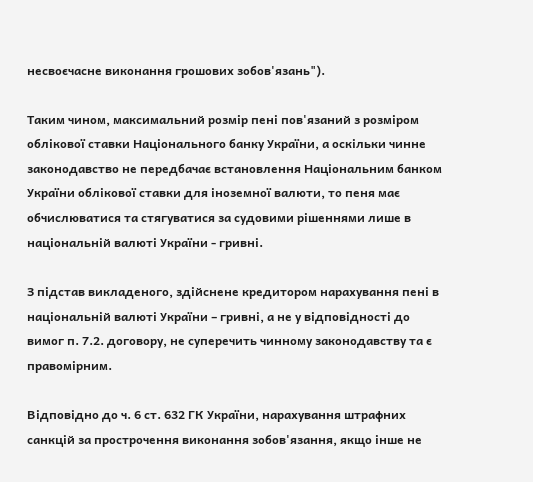несвоєчасне виконання грошових зобов'язань").

Таким чином, максимальний розмір пені пов'язаний з розміром облікової ставки Національного банку України, а оскільки чинне законодавство не передбачає встановлення Національним банком України облікової ставки для іноземної валюти, то пеня має обчислюватися та стягуватися за судовими рішеннями лише в національній валюті України - гривні.

З підстав викладеного, здійснене кредитором нарахування пені в національній валюті України – гривні, а не у відповідності до вимог п. 7.2. договору, не суперечить чинному законодавству та є правомірним.

Відповідно до ч. 6 ст. 632 ГК України, нарахування штрафних санкцій за прострочення виконання зобов'язання, якщо інше не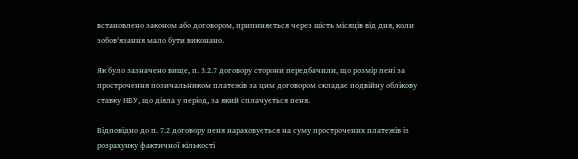встановлено законом або договором, припиняється через шість місяців від дня, коли зобов'язання мало бути виконано.

Як було зазначено вище, п. 3.2.7 договору сторони передбачили, що розмір пені за прострочення позичальником платежів за цим договором складає подвійну облікову ставку НБУ, що діяла у період, за який сплачується пеня.

Відповідно до п. 7.2 договору пеня нараховується на суму прострочених платежів із розрахунку фактичної кількості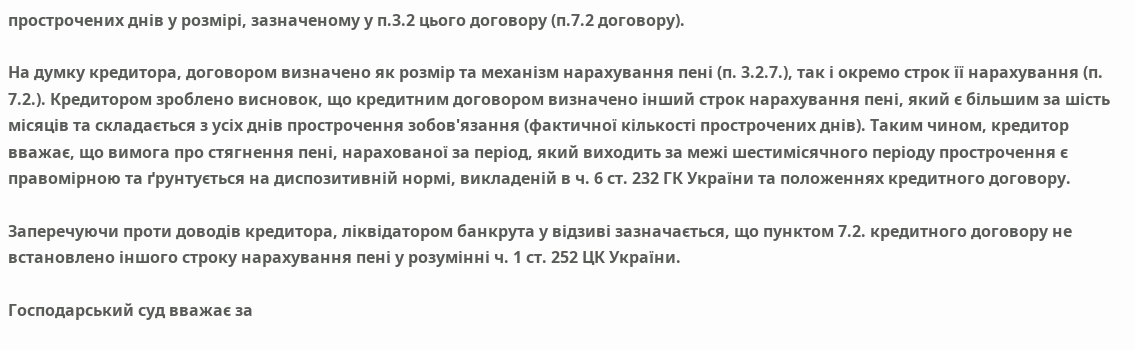прострочених днів у розмірі, зазначеному у п.3.2 цього договору (п.7.2 договору).

На думку кредитора, договором визначено як розмір та механізм нарахування пені (п. 3.2.7.), так і окремо строк її нарахування (п. 7.2.). Кредитором зроблено висновок, що кредитним договором визначено інший строк нарахування пені, який є більшим за шість місяців та складається з усіх днів прострочення зобов'язання (фактичної кількості прострочених днів). Таким чином, кредитор вважає, що вимога про стягнення пені, нарахованої за період, який виходить за межі шестимісячного періоду прострочення є правомірною та ґрунтується на диспозитивній нормі, викладеній в ч. 6 ст. 232 ГК України та положеннях кредитного договору.

Заперечуючи проти доводів кредитора, ліквідатором банкрута у відзиві зазначається, що пунктом 7.2. кредитного договору не встановлено іншого строку нарахування пені у розумінні ч. 1 ст. 252 ЦК України.

Господарський суд вважає за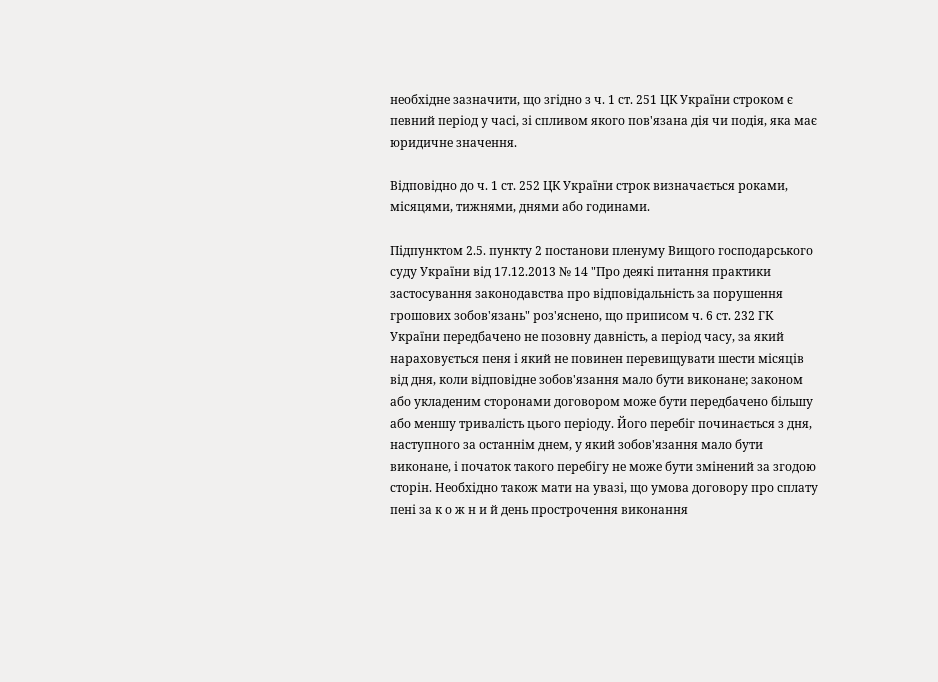необхідне зазначити, що згідно з ч. 1 ст. 251 ЦК України строком є певний період у часі, зі спливом якого пов'язана дія чи подія, яка має юридичне значення.

Відповідно до ч. 1 ст. 252 ЦК України строк визначається роками, місяцями, тижнями, днями або годинами.

Підпунктом 2.5. пункту 2 постанови пленуму Вищого господарського суду України від 17.12.2013 № 14 "Про деякі питання практики застосування законодавства про відповідальність за порушення грошових зобов'язань" роз'яснено, що приписом ч. 6 ст. 232 ГК України передбачено не позовну давність, а період часу, за який нараховується пеня і який не повинен перевищувати шести місяців від дня, коли відповідне зобов'язання мало бути виконане; законом або укладеним сторонами договором може бути передбачено більшу або меншу тривалість цього періоду. Його перебіг починається з дня, наступного за останнім днем, у який зобов'язання мало бути виконане, і початок такого перебігу не може бути змінений за згодою сторін. Необхідно також мати на увазі, що умова договору про сплату пені за к о ж н и й день прострочення виконання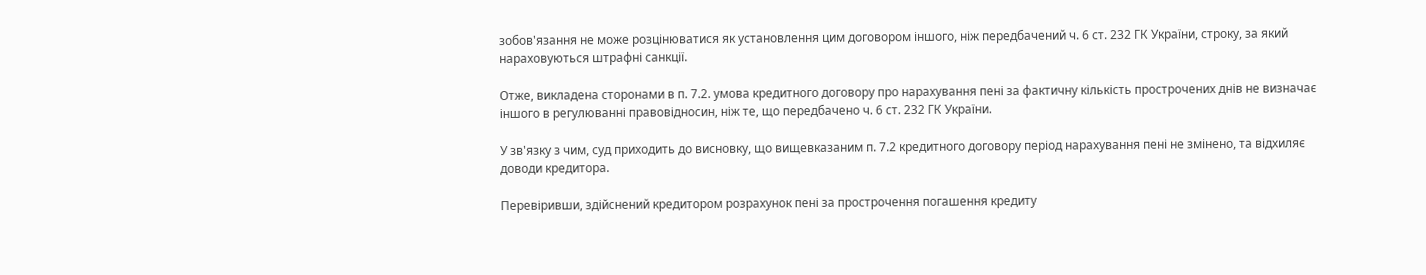зобов'язання не може розцінюватися як установлення цим договором іншого, ніж передбачений ч. 6 ст. 232 ГК України, строку, за який нараховуються штрафні санкції.

Отже, викладена сторонами в п. 7.2. умова кредитного договору про нарахування пені за фактичну кількість прострочених днів не визначає іншого в регулюванні правовідносин, ніж те, що передбачено ч. 6 ст. 232 ГК України.

У зв'язку з чим, суд приходить до висновку, що вищевказаним п. 7.2 кредитного договору період нарахування пені не змінено, та відхиляє доводи кредитора.

Перевіривши, здійснений кредитором розрахунок пені за прострочення погашення кредиту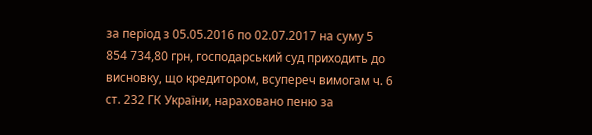за період з 05.05.2016 по 02.07.2017 на суму 5 854 734,80 грн, господарський суд приходить до висновку, що кредитором, всупереч вимогам ч. 6 ст. 232 ГК України, нараховано пеню за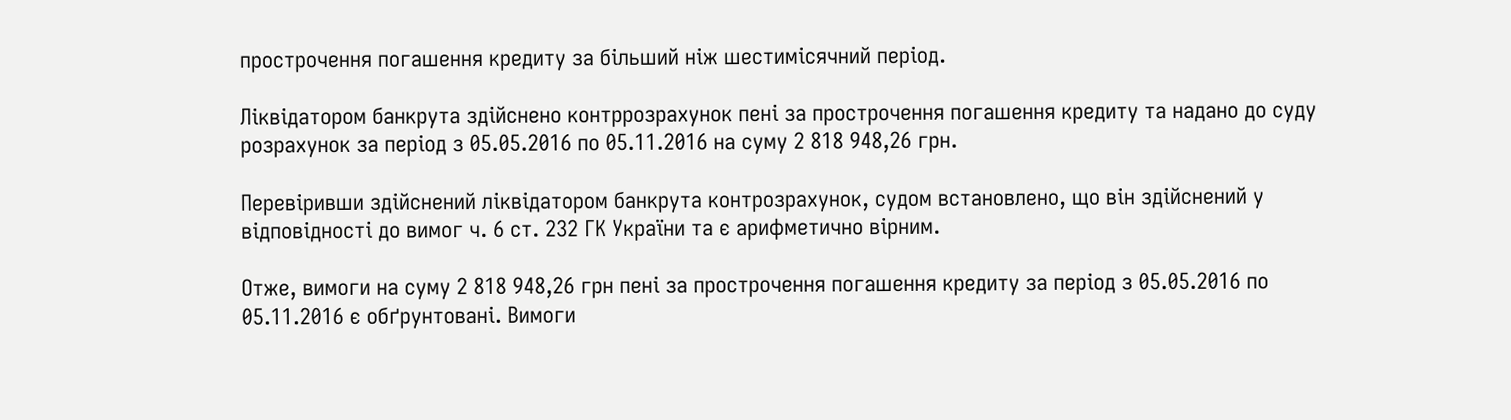прострочення погашення кредиту за більший ніж шестимісячний період.

Ліквідатором банкрута здійснено контррозрахунок пені за прострочення погашення кредиту та надано до суду розрахунок за період з 05.05.2016 по 05.11.2016 на суму 2 818 948,26 грн.

Перевіривши здійснений ліквідатором банкрута контрозрахунок, судом встановлено, що він здійснений у відповідності до вимог ч. 6 ст. 232 ГК України та є арифметично вірним.

Отже, вимоги на суму 2 818 948,26 грн пені за прострочення погашення кредиту за період з 05.05.2016 по 05.11.2016 є обґрунтовані. Вимоги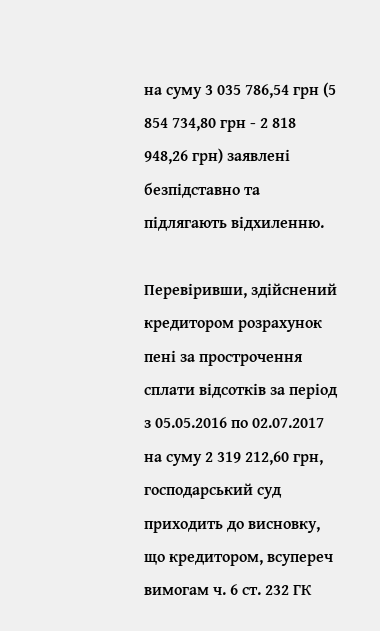на суму 3 035 786,54 грн (5 854 734,80 грн - 2 818 948,26 грн) заявлені безпідставно та підлягають відхиленню.

Перевіривши, здійснений кредитором розрахунок пені за прострочення сплати відсотків за період з 05.05.2016 по 02.07.2017 на суму 2 319 212,60 грн, господарський суд приходить до висновку, що кредитором, всупереч вимогам ч. 6 ст. 232 ГК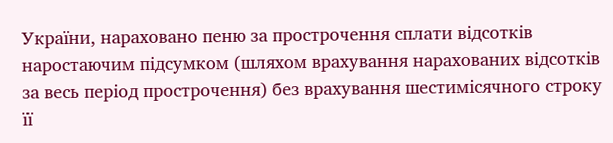України, нараховано пеню за прострочення сплати відсотків наростаючим підсумком (шляхом врахування нарахованих відсотків за весь період прострочення) без врахування шестимісячного строку її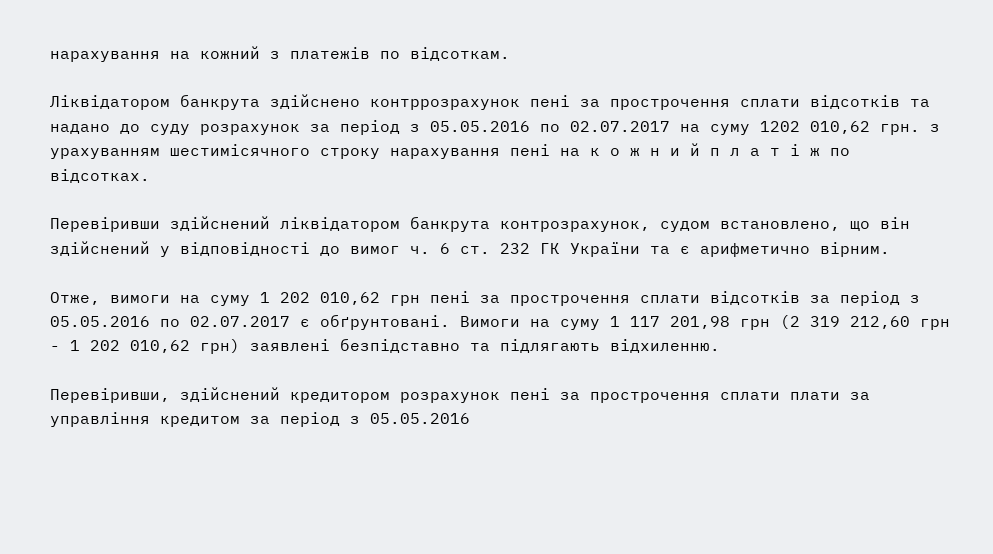нарахування на кожний з платежів по відсоткам.

Ліквідатором банкрута здійснено контррозрахунок пені за прострочення сплати відсотків та надано до суду розрахунок за період з 05.05.2016 по 02.07.2017 на суму 1202 010,62 грн. з урахуванням шестимісячного строку нарахування пені на к о ж н и й п л а т і ж по відсотках.

Перевіривши здійснений ліквідатором банкрута контрозрахунок, судом встановлено, що він здійснений у відповідності до вимог ч. 6 ст. 232 ГК України та є арифметично вірним.

Отже, вимоги на суму 1 202 010,62 грн пені за прострочення сплати відсотків за період з 05.05.2016 по 02.07.2017 є обґрунтовані. Вимоги на суму 1 117 201,98 грн (2 319 212,60 грн - 1 202 010,62 грн) заявлені безпідставно та підлягають відхиленню.

Перевіривши, здійснений кредитором розрахунок пені за прострочення сплати плати за управління кредитом за період з 05.05.2016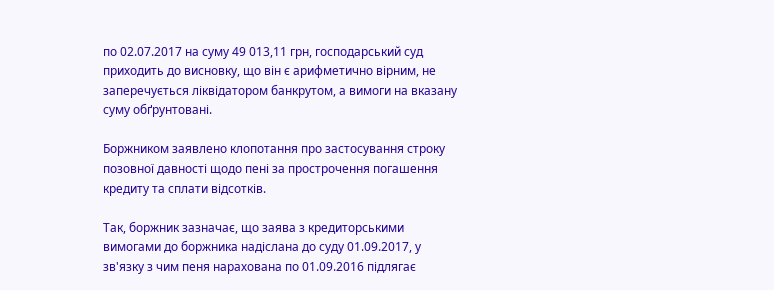по 02.07.2017 на суму 49 013,11 грн, господарський суд приходить до висновку, що він є арифметично вірним, не заперечується ліквідатором банкрутом, а вимоги на вказану суму обґрунтовані.

Боржником заявлено клопотання про застосування строку позовної давності щодо пені за прострочення погашення кредиту та сплати відсотків.

Так, боржник зазначає, що заява з кредиторськими вимогами до боржника надіслана до суду 01.09.2017, у зв'язку з чим пеня нарахована по 01.09.2016 підлягає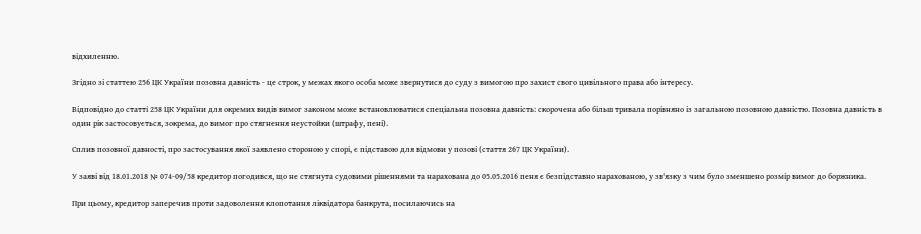відхиленню.

Згідно зі статтею 256 ЦК України позовна давність - це строк, у межах якого особа може звернутися до суду з вимогою про захист свого цивільного права або інтересу.

Відповідно до статті 258 ЦК України для окремих видів вимог законом може встановлюватися спеціальна позовна давність: скорочена або більш тривала порівняно із загальною позовною давністю. Позовна давність в один рік застосовується, зокрема, до вимог про стягнення неустойки (штрафу, пені).

Сплив позовної давності, про застосування якої заявлено стороною у спорі, є підставою для відмови у позові (стаття 267 ЦК України).

У заяві від 18.01.2018 № 074-09/58 кредитор погодився, що не стягнута судовими рішеннями та нарахована до 05.05.2016 пеня є безпідставно нарахованою, у зв'язку з чим було зменшено розмір вимог до боржника.

При цьому, кредитор заперечив проти задоволення клопотання ліквідатора банкрута, посилаючись на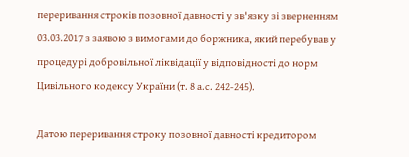переривання строків позовної давності у зв'язку зі зверненням 03.03.2017 з заявою з вимогами до боржника, який перебував у процедурі добровільної ліквідації у відповідності до норм Цивільного кодексу України (т. 8 а.с. 242-245).

Датою переривання строку позовної давності кредитором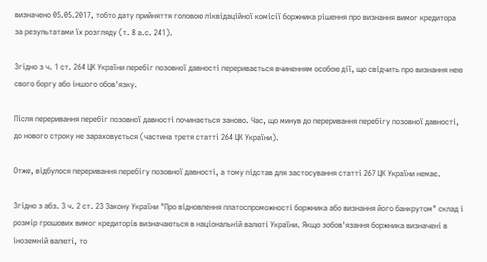визначено 05.05.2017, тобто дату прийняття головою ліквідаційної комісії боржника рішення про визнання вимог кредитора за результатами їх розгляду (т. 8 а.с. 241).

Згідно з ч. 1 ст. 264 ЦК України перебіг позовної давності переривається вчиненням особою дії, що свідчить про визнання нею свого боргу або іншого обов'язку.

Після переривання перебіг позовної давності починається заново. Час, що минув до переривання перебігу позовної давності, до нового строку не зараховується (частина третя статті 264 ЦК України).

Отже, відбулося переривання перебігу позовної давності, а тому підстав для застосування статті 267 ЦК України немає.

Згідно з абз. 3 ч. 2 ст. 23 Закону України "Про відновлення платоспроможності боржника або визнання його банкрутом" склад і розмір грошових вимог кредиторів визначаються в національній валюті України. Якщо зобов'язання боржника визначені в іноземній валюті, то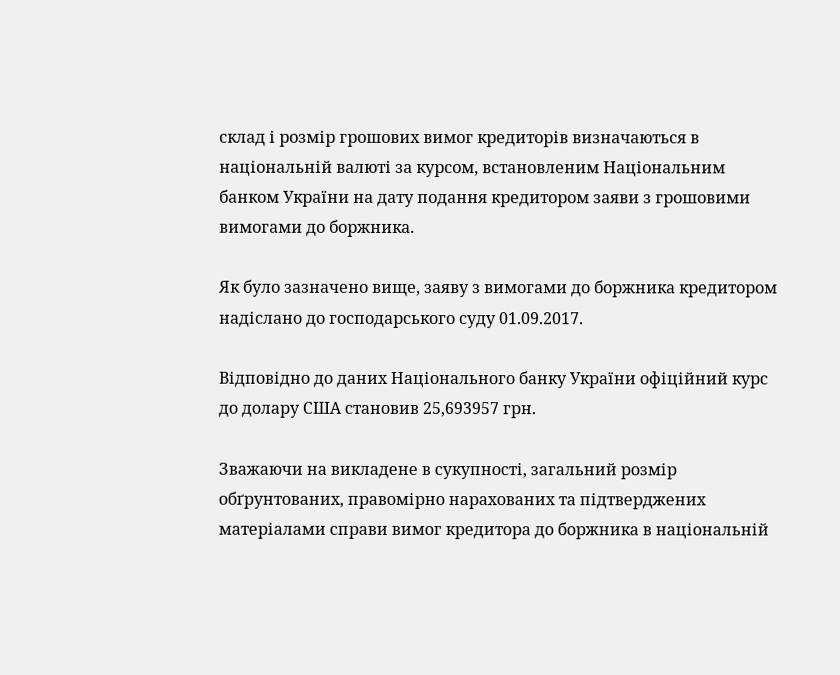склад і розмір грошових вимог кредиторів визначаються в національній валюті за курсом, встановленим Національним банком України на дату подання кредитором заяви з грошовими вимогами до боржника.

Як було зазначено вище, заяву з вимогами до боржника кредитором надіслано до господарського суду 01.09.2017.

Відповідно до даних Національного банку України офіційний курс до долару США становив 25,693957 грн.

Зважаючи на викладене в сукупності, загальний розмір обґрунтованих, правомірно нарахованих та підтверджених матеріалами справи вимог кредитора до боржника в національній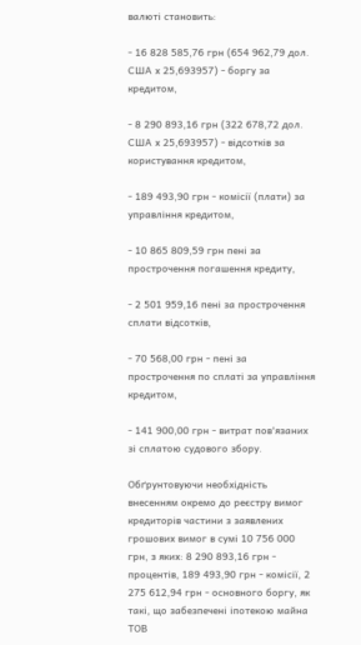валюті становить:

- 16 828 585,76 грн (654 962,79 дол. США х 25,693957) - боргу за кредитом,

- 8 290 893,16 грн (322 678,72 дол. США х 25,693957) - відсотків за користування кредитом,

- 189 493,90 грн - комісії (плати) за управління кредитом,

- 10 865 809,59 грн пені за прострочення погашення кредиту,

- 2 501 959,16 пені за прострочення сплати відсотків,

- 70 568,00 грн - пені за прострочення по сплаті за управління кредитом,

- 141 900,00 грн - витрат пов'язаних зі сплатою судового збору.

Обґрунтовуючи необхідність внесенням окремо до реєстру вимог кредиторів частини з заявлених грошових вимог в сумі 10 756 000 грн, з яких: 8 290 893,16 грн - процентів, 189 493,90 грн - комісії, 2 275 612,94 грн - основного боргу, як такі, що забезпечені іпотекою майна ТОВ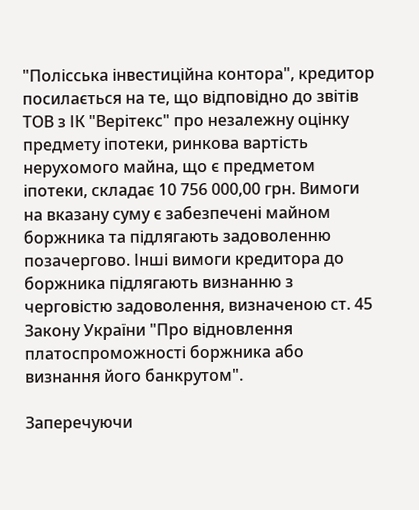"Полісська інвестиційна контора", кредитор посилається на те, що відповідно до звітів ТОВ з ІК "Верітекс" про незалежну оцінку предмету іпотеки, ринкова вартість нерухомого майна, що є предметом іпотеки, складає 10 756 000,00 грн. Вимоги на вказану суму є забезпечені майном боржника та підлягають задоволенню позачергово. Інші вимоги кредитора до боржника підлягають визнанню з черговістю задоволення, визначеною ст. 45 Закону України "Про відновлення платоспроможності боржника або визнання його банкрутом".

Заперечуючи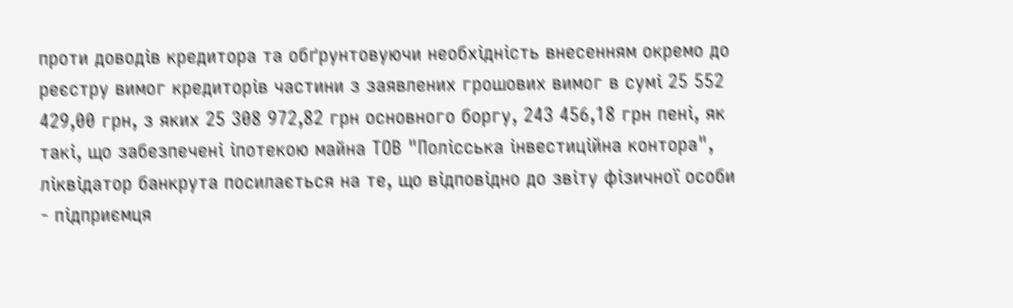проти доводів кредитора та обґрунтовуючи необхідність внесенням окремо до реєстру вимог кредиторів частини з заявлених грошових вимог в сумі 25 552 429,00 грн, з яких 25 308 972,82 грн основного боргу, 243 456,18 грн пені, як такі, що забезпечені іпотекою майна ТОВ "Полісська інвестиційна контора", ліквідатор банкрута посилається на те, що відповідно до звіту фізичної особи - підприємця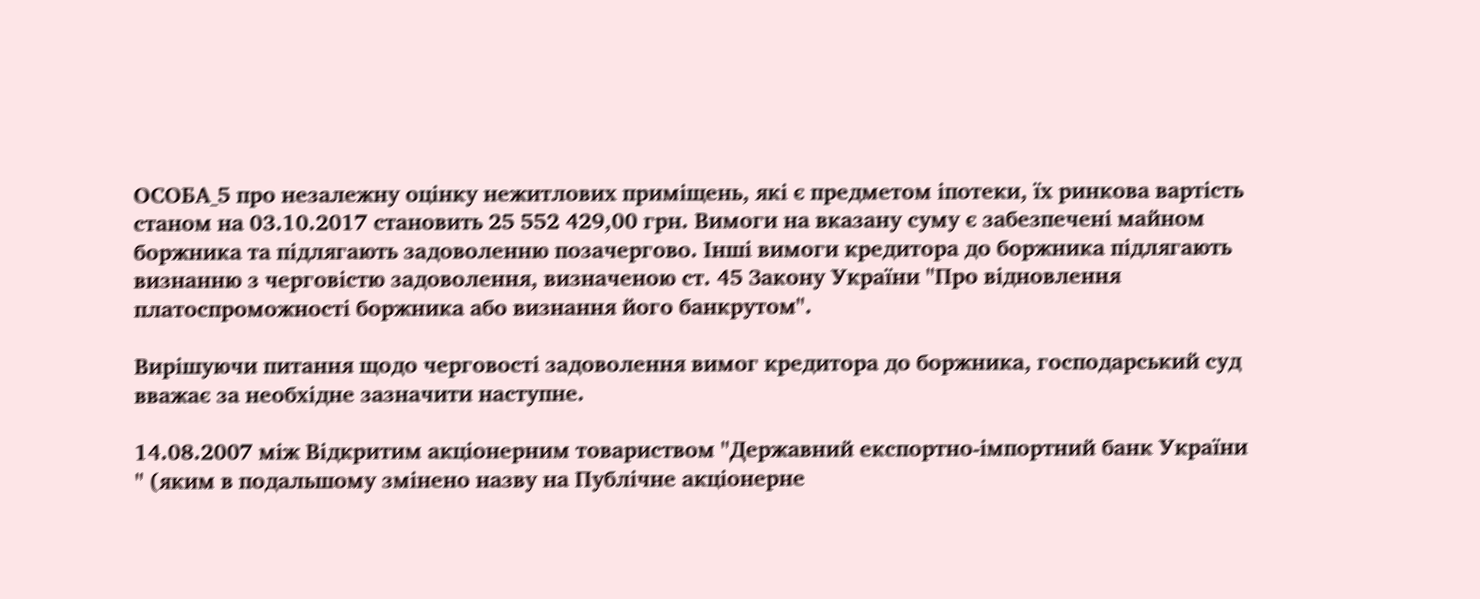ОСОБА_5 про незалежну оцінку нежитлових приміщень, які є предметом іпотеки, їх ринкова вартість станом на 03.10.2017 становить 25 552 429,00 грн. Вимоги на вказану суму є забезпечені майном боржника та підлягають задоволенню позачергово. Інші вимоги кредитора до боржника підлягають визнанню з черговістю задоволення, визначеною ст. 45 Закону України "Про відновлення платоспроможності боржника або визнання його банкрутом".

Вирішуючи питання щодо черговості задоволення вимог кредитора до боржника, господарський суд вважає за необхідне зазначити наступне.

14.08.2007 між Відкритим акціонерним товариством "Державний експортно-імпортний банк України " (яким в подальшому змінено назву на Публічне акціонерне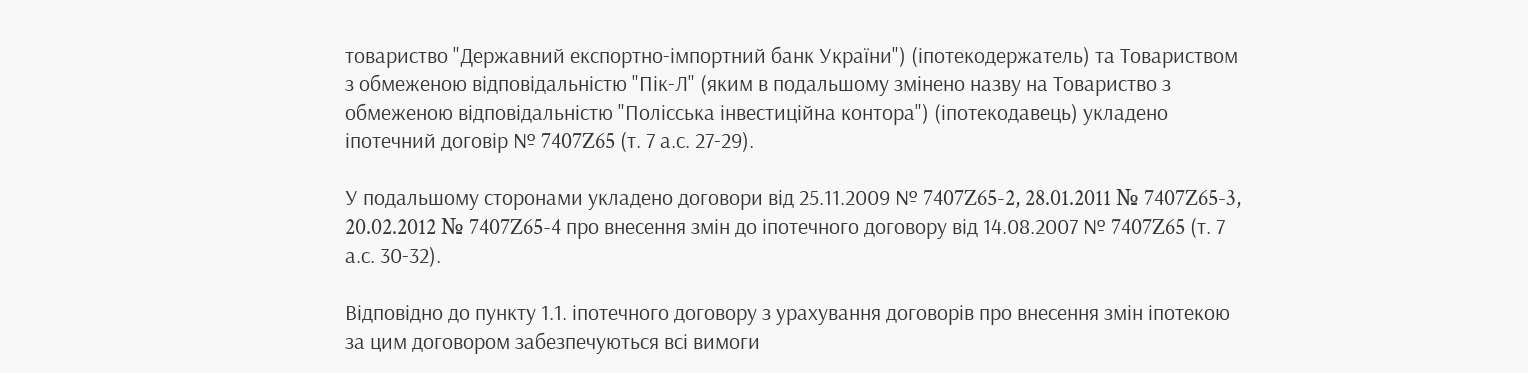товариство "Державний експортно-імпортний банк України") (іпотекодержатель) та Товариством з обмеженою відповідальністю "Пік-Л" (яким в подальшому змінено назву на Товариство з обмеженою відповідальністю "Полісська інвестиційна контора") (іпотекодавець) укладено іпотечний договір № 7407Z65 (т. 7 а.с. 27-29).

У подальшому сторонами укладено договори від 25.11.2009 № 7407Z65-2, 28.01.2011 № 7407Z65-3, 20.02.2012 № 7407Z65-4 про внесення змін до іпотечного договору від 14.08.2007 № 7407Z65 (т. 7 а.с. 30-32).

Відповідно до пункту 1.1. іпотечного договору з урахування договорів про внесення змін іпотекою за цим договором забезпечуються всі вимоги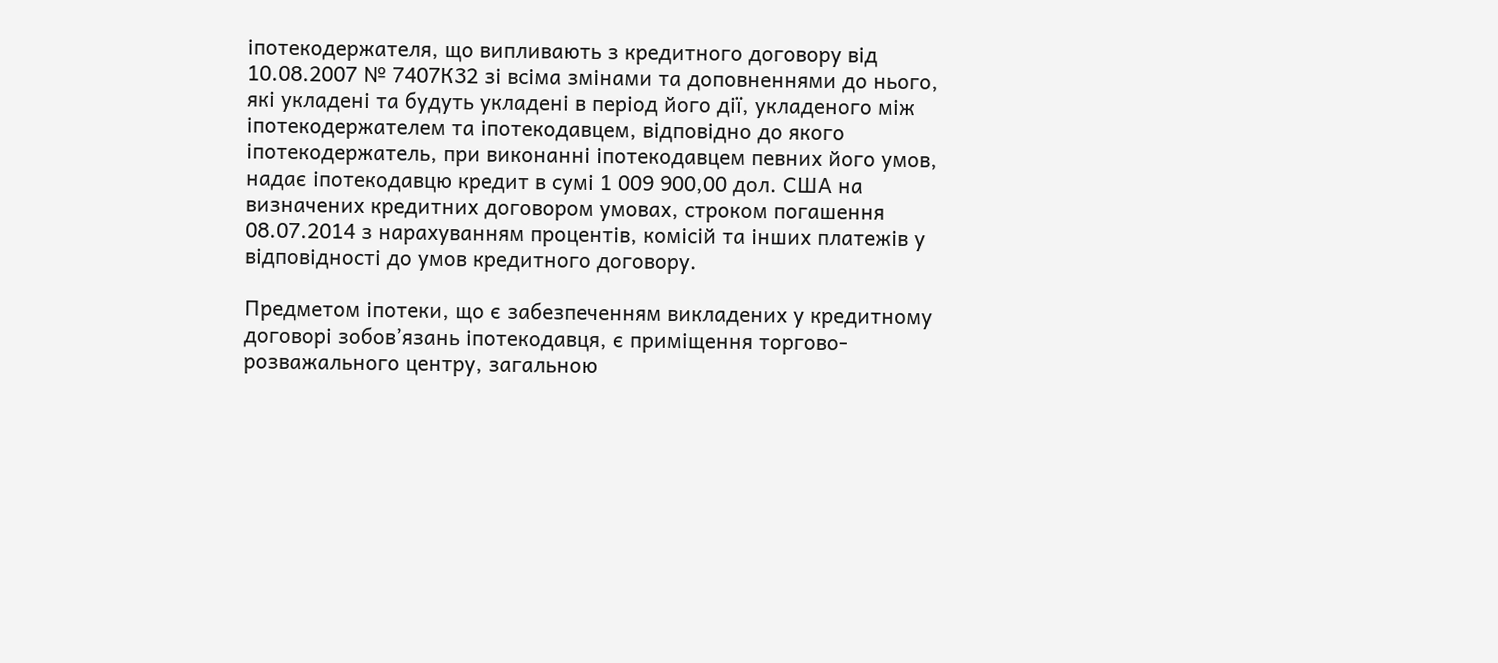іпотекодержателя, що випливають з кредитного договору від 10.08.2007 № 7407К32 зі всіма змінами та доповненнями до нього, які укладені та будуть укладені в період його дії, укладеного між іпотекодержателем та іпотекодавцем, відповідно до якого іпотекодержатель, при виконанні іпотекодавцем певних його умов, надає іпотекодавцю кредит в сумі 1 009 900,00 дол. США на визначених кредитних договором умовах, строком погашення 08.07.2014 з нарахуванням процентів, комісій та інших платежів у відповідності до умов кредитного договору.

Предметом іпотеки, що є забезпеченням викладених у кредитному договорі зобов’язань іпотекодавця, є приміщення торгово-розважального центру, загальною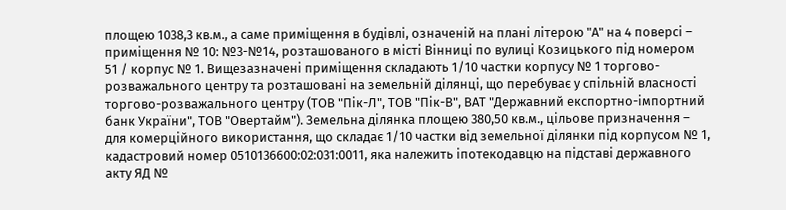площею 1038,3 кв.м., а саме приміщення в будівлі, означеній на плані літерою "А" на 4 поверсі – приміщення № 10: №3-№14, розташованого в місті Вінниці по вулиці Козицького під номером 51 / корпус № 1. Вищезазначені приміщення складають 1/10 частки корпусу № 1 торгово-розважального центру та розташовані на земельній ділянці, що перебуває у спільній власності торгово-розважального центру (ТОВ "Пік-Л", ТОВ "Пік-В", ВАТ "Державний експортно-імпортний банк України", ТОВ "Овертайм"). Земельна ділянка площею 380,50 кв.м., цільове призначення – для комерційного використання, що складає 1/10 частки від земельної ділянки під корпусом № 1, кадастровий номер 0510136600:02:031:0011, яка належить іпотекодавцю на підставі державного акту ЯД №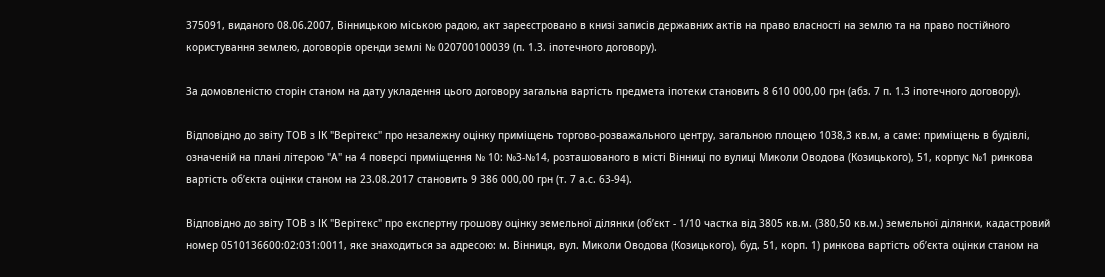375091, виданого 08.06.2007, Вінницькою міською радою, акт зареєстровано в книзі записів державних актів на право власності на землю та на право постійного користування землею, договорів оренди землі № 020700100039 (п. 1.3. іпотечного договору).

За домовленістю сторін станом на дату укладення цього договору загальна вартість предмета іпотеки становить 8 610 000,00 грн (абз. 7 п. 1.3 іпотечного договору).

Відповідно до звіту ТОВ з ІК "Верітекс" про незалежну оцінку приміщень торгово-розважального центру, загальною площею 1038,3 кв.м, а саме: приміщень в будівлі, означеній на плані літерою "А" на 4 поверсі приміщення № 10: №3-№14, розташованого в місті Вінниці по вулиці Миколи Оводова (Козицького), 51, корпус №1 ринкова вартість об’єкта оцінки станом на 23.08.2017 становить 9 386 000,00 грн (т. 7 а.с. 63-94).

Відповідно до звіту ТОВ з ІК "Верітекс" про експертну грошову оцінку земельної ділянки (об’єкт - 1/10 частка від 3805 кв.м. (380,50 кв.м.) земельної ділянки, кадастровий номер 0510136600:02:031:0011, яке знаходиться за адресою: м. Вінниця, вул. Миколи Оводова (Козицького), буд. 51, корп. 1) ринкова вартість об’єкта оцінки станом на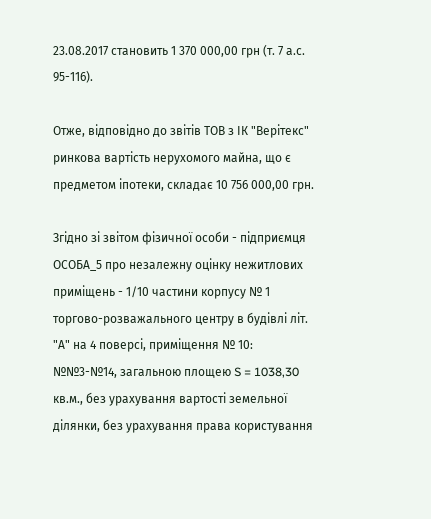23.08.2017 становить 1 370 000,00 грн (т. 7 а.с. 95-116).

Отже, відповідно до звітів ТОВ з ІК "Верітекс" ринкова вартість нерухомого майна, що є предметом іпотеки, складає 10 756 000,00 грн.

Згідно зі звітом фізичної особи - підприємця ОСОБА_5 про незалежну оцінку нежитлових приміщень - 1/10 частини корпусу № 1 торгово-розважального центру в будівлі літ. "А" на 4 поверсі, приміщення № 10: №№3-№14, загальною площею S = 1038,30 кв.м., без урахування вартості земельної ділянки, без урахування права користування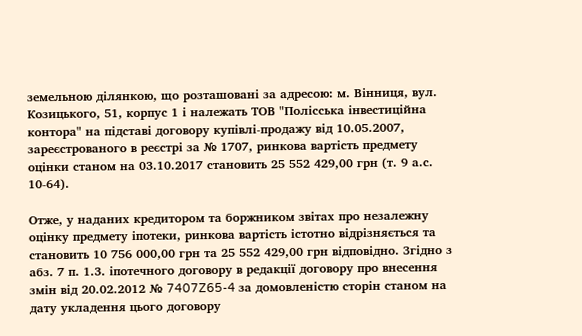земельною ділянкою, що розташовані за адресою: м. Вінниця, вул. Козицького, 51, корпус 1 і належать ТОВ "Полісська інвестиційна контора" на підставі договору купівлі-продажу від 10.05.2007, зареєстрованого в реєстрі за № 1707, ринкова вартість предмету оцінки станом на 03.10.2017 становить 25 552 429,00 грн (т. 9 а.с. 10-64).

Отже, у наданих кредитором та боржником звітах про незалежну оцінку предмету іпотеки, ринкова вартість істотно відрізняється та становить 10 756 000,00 грн та 25 552 429,00 грн відповідно. Згідно з абз. 7 п. 1.3. іпотечного договору в редакції договору про внесення змін від 20.02.2012 № 7407Z65-4 за домовленістю сторін станом на дату укладення цього договору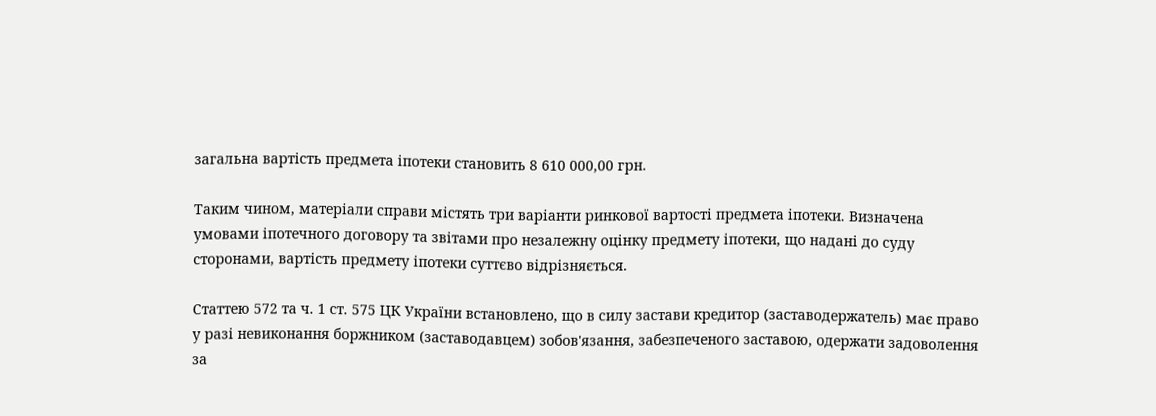загальна вартість предмета іпотеки становить 8 610 000,00 грн.

Таким чином, матеріали справи містять три варіанти ринкової вартості предмета іпотеки. Визначена умовами іпотечного договору та звітами про незалежну оцінку предмету іпотеки, що надані до суду сторонами, вартість предмету іпотеки суттєво відрізняється.

Статтею 572 та ч. 1 ст. 575 ЦК України встановлено, що в силу застави кредитор (заставодержатель) має право у разі невиконання боржником (заставодавцем) зобов'язання, забезпеченого заставою, одержати задоволення за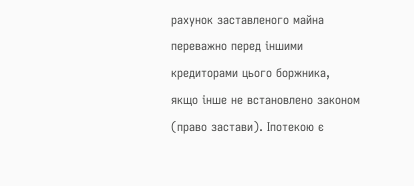рахунок заставленого майна переважно перед іншими кредиторами цього боржника, якщо інше не встановлено законом (право застави). Іпотекою є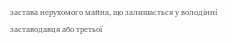застава нерухомого майна, що залишається у володінні заставодавця або третьої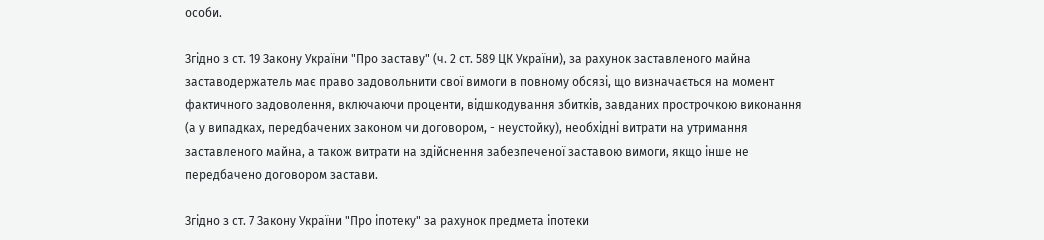особи.

Згідно з ст. 19 Закону України "Про заставу" (ч. 2 ст. 589 ЦК України), за рахунок заставленого майна заставодержатель має право задовольнити свої вимоги в повному обсязі, що визначається на момент фактичного задоволення, включаючи проценти, відшкодування збитків, завданих прострочкою виконання (а у випадках, передбачених законом чи договором, - неустойку), необхідні витрати на утримання заставленого майна, а також витрати на здійснення забезпеченої заставою вимоги, якщо інше не передбачено договором застави.

Згідно з ст. 7 Закону України "Про іпотеку" за рахунок предмета іпотеки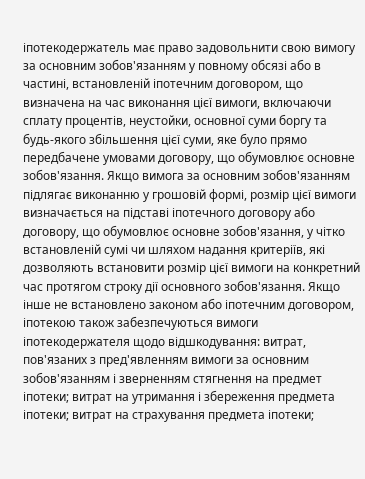іпотекодержатель має право задовольнити свою вимогу за основним зобов'язанням у повному обсязі або в частині, встановленій іпотечним договором, що визначена на час виконання цієї вимоги, включаючи сплату процентів, неустойки, основної суми боргу та будь-якого збільшення цієї суми, яке було прямо передбачене умовами договору, що обумовлює основне зобов'язання. Якщо вимога за основним зобов'язанням підлягає виконанню у грошовій формі, розмір цієї вимоги визначається на підставі іпотечного договору або договору, що обумовлює основне зобов'язання, у чітко встановленій сумі чи шляхом надання критеріїв, які дозволяють встановити розмір цієї вимоги на конкретний час протягом строку дії основного зобов'язання. Якщо інше не встановлено законом або іпотечним договором, іпотекою також забезпечуються вимоги іпотекодержателя щодо відшкодування: витрат, пов'язаних з пред'явленням вимоги за основним зобов'язанням і зверненням стягнення на предмет іпотеки; витрат на утримання і збереження предмета іпотеки; витрат на страхування предмета іпотеки;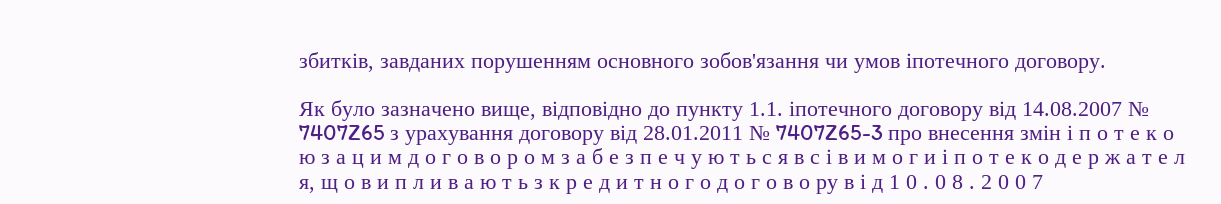збитків, завданих порушенням основного зобов'язання чи умов іпотечного договору.

Як було зазначено вище, відповідно до пункту 1.1. іпотечного договору від 14.08.2007 № 7407Z65 з урахування договору від 28.01.2011 № 7407Z65-3 про внесення змін і п о т е к о ю з а ц и м д о г о в о р о м з а б е з п е ч у ю т ь с я в с і в и м о г и і п о т е к о д е р ж а т е л я, щ о в и п л и в а ю т ь з к р е д и т н о г о д о г о в о ру в і д 1 0 . 0 8 . 2 0 0 7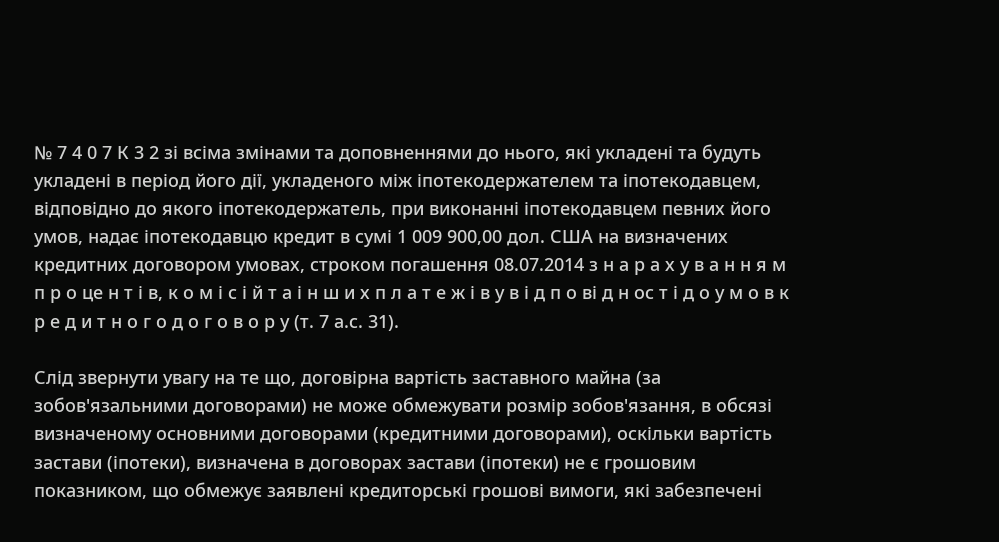№ 7 4 0 7 К 3 2 зі всіма змінами та доповненнями до нього, які укладені та будуть укладені в період його дії, укладеного між іпотекодержателем та іпотекодавцем, відповідно до якого іпотекодержатель, при виконанні іпотекодавцем певних його умов, надає іпотекодавцю кредит в сумі 1 009 900,00 дол. США на визначених кредитних договором умовах, строком погашення 08.07.2014 з н а р а х у в а н н я м п р о це н т і в, к о м і с і й т а і н ш и х п л а т е ж і в у в і д п о ві д н ос т і д о у м о в к р е д и т н о г о д о г о в о р у (т. 7 а.с. 31).

Слід звернути увагу на те що, договірна вартість заставного майна (за зобов'язальними договорами) не може обмежувати розмір зобов'язання, в обсязі визначеному основними договорами (кредитними договорами), оскільки вартість застави (іпотеки), визначена в договорах застави (іпотеки) не є грошовим показником, що обмежує заявлені кредиторські грошові вимоги, які забезпечені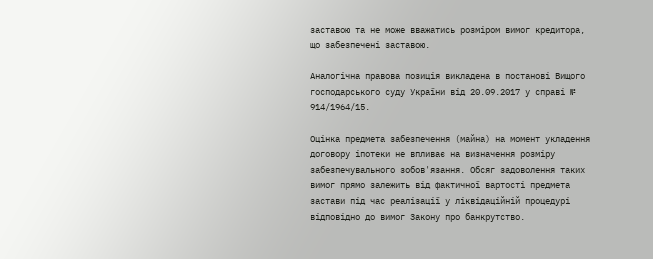заставою та не може вважатись розміром вимог кредитора, що забезпечені заставою.

Аналогічна правова позиція викладена в постанові Вищого господарського суду України від 20.09.2017 у справі № 914/1964/15.

Оцінка предмета забезпечення (майна) на момент укладення договору іпотеки не впливає на визначення розміру забезпечувального зобов'язання. Обсяг задоволення таких вимог прямо залежить від фактичної вартості предмета застави під час реалізації у ліквідаційній процедурі відповідно до вимог Закону про банкрутство.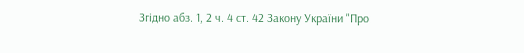Згідно абз. 1, 2 ч. 4 ст. 42 Закону України "Про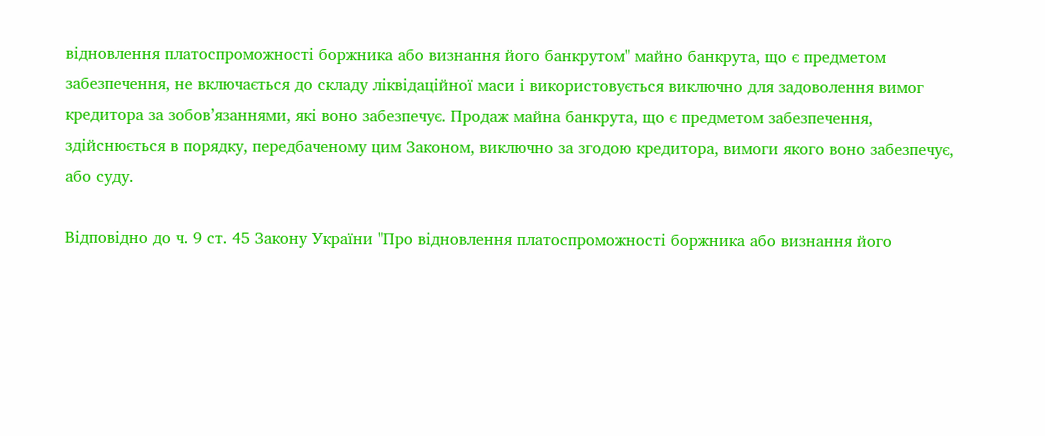відновлення платоспроможності боржника або визнання його банкрутом" майно банкрута, що є предметом забезпечення, не включається до складу ліквідаційної маси і використовується виключно для задоволення вимог кредитора за зобов’язаннями, які воно забезпечує. Продаж майна банкрута, що є предметом забезпечення, здійснюється в порядку, передбаченому цим Законом, виключно за згодою кредитора, вимоги якого воно забезпечує, або суду.

Відповідно до ч. 9 ст. 45 Закону України "Про відновлення платоспроможності боржника або визнання його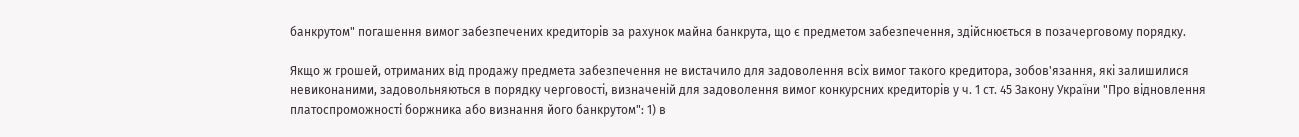банкрутом" погашення вимог забезпечених кредиторів за рахунок майна банкрута, що є предметом забезпечення, здійснюється в позачерговому порядку.

Якщо ж грошей, отриманих від продажу предмета забезпечення не вистачило для задоволення всіх вимог такого кредитора, зобов'язання, які залишилися невиконаними, задовольняються в порядку черговості, визначеній для задоволення вимог конкурсних кредиторів у ч. 1 ст. 45 Закону України "Про відновлення платоспроможності боржника або визнання його банкрутом": 1) в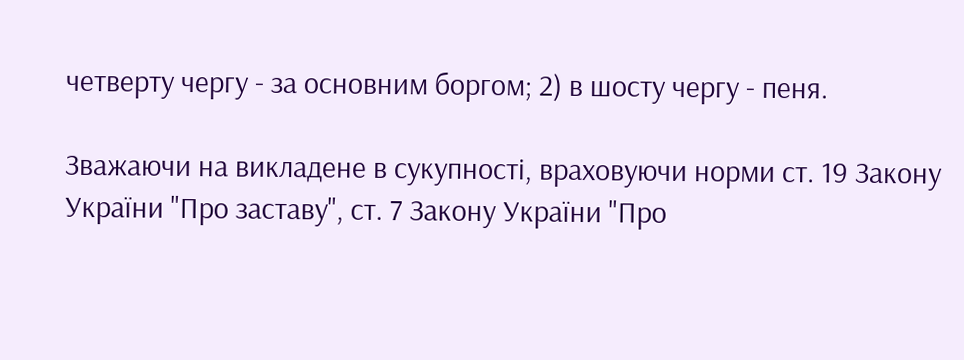четверту чергу - за основним боргом; 2) в шосту чергу - пеня.

Зважаючи на викладене в сукупності, враховуючи норми ст. 19 Закону України "Про заставу", ст. 7 Закону України "Про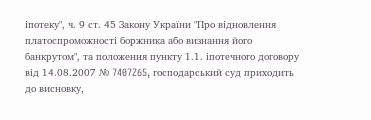іпотеку", ч. 9 ст. 45 Закону України "Про відновлення платоспроможності боржника або визнання його банкрутом", та положення пункту 1.1. іпотечного договору від 14.08.2007 № 7407Z65, господарський суд приходить до висновку,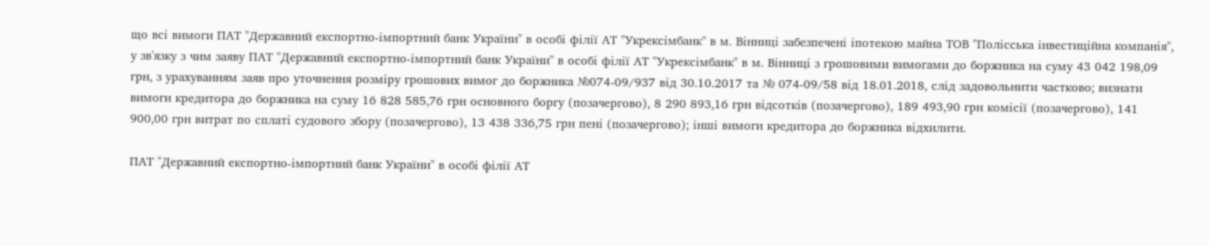що всі вимоги ПАТ "Державний експортно-імпортний банк України" в особі філії АТ "Укрексімбанк" в м. Вінниці забезпечені іпотекою майна ТОВ "Полісська інвестиційна компанія", у зв'язку з чим заяву ПАТ "Державний експортно-імпортний банк України" в особі філії АТ "Укрексімбанк" в м. Вінниці з грошовими вимогами до боржника на суму 43 042 198,09 грн, з урахуванням заяв про уточнення розміру грошових вимог до боржника №074-09/937 від 30.10.2017 та № 074-09/58 від 18.01.2018, слід задовольнити частково; визнати вимоги кредитора до боржника на суму 16 828 585,76 грн основного боргу (позачергово), 8 290 893,16 грн відсотків (позачергово), 189 493,90 грн комісії (позачергово), 141 900,00 грн витрат по сплаті судового збору (позачергово), 13 438 336,75 грн пені (позачергово); інші вимоги кредитора до боржника відхилити.

ПАТ "Державний експортно-імпортний банк України" в особі філії АТ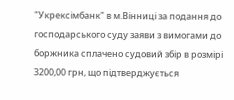"Укрексімбанк" в м.Вінниці за подання до господарського суду заяви з вимогами до боржника сплачено судовий збір в розмірі 3200,00 грн, що підтверджується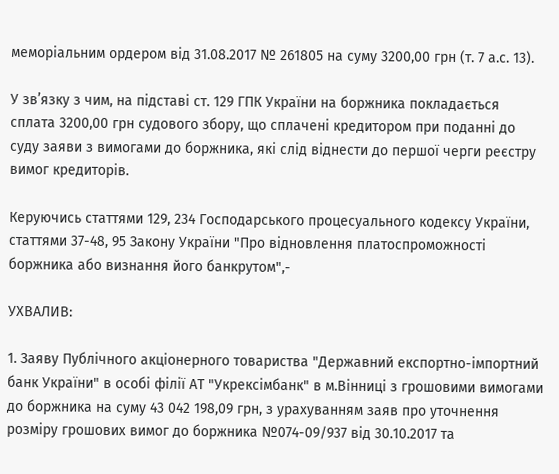меморіальним ордером від 31.08.2017 № 261805 на суму 3200,00 грн (т. 7 а.с. 13).

У зв’язку з чим, на підставі ст. 129 ГПК України на боржника покладається сплата 3200,00 грн судового збору, що сплачені кредитором при поданні до суду заяви з вимогами до боржника, які слід віднести до першої черги реєстру вимог кредиторів.

Керуючись статтями 129, 234 Господарського процесуального кодексу України, статтями 37-48, 95 Закону України "Про відновлення платоспроможності боржника або визнання його банкрутом",-

УХВАЛИВ:

1. Заяву Публічного акціонерного товариства "Державний експортно-імпортний банк України" в особі філії АТ "Укрексімбанк" в м.Вінниці з грошовими вимогами до боржника на суму 43 042 198,09 грн, з урахуванням заяв про уточнення розміру грошових вимог до боржника №074-09/937 від 30.10.2017 та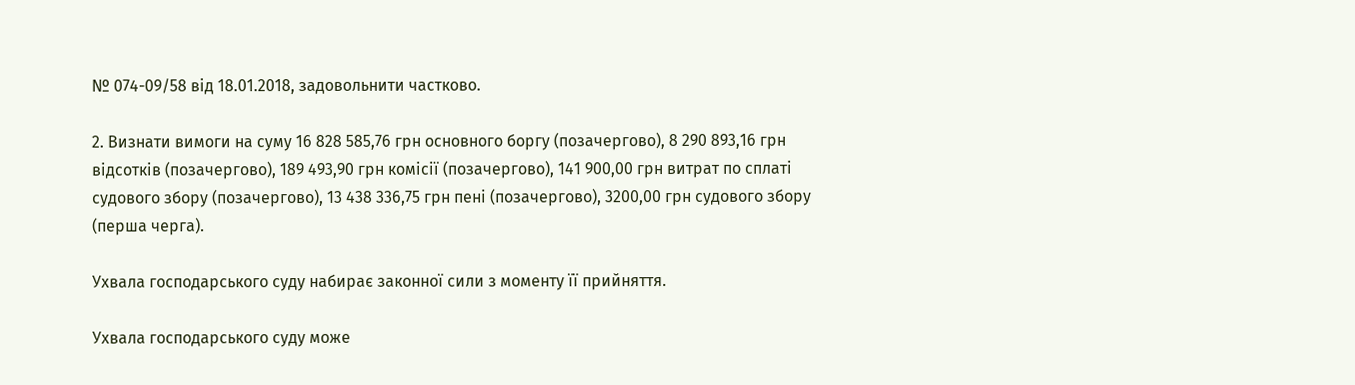№ 074-09/58 від 18.01.2018, задовольнити частково.

2. Визнати вимоги на суму 16 828 585,76 грн основного боргу (позачергово), 8 290 893,16 грн відсотків (позачергово), 189 493,90 грн комісії (позачергово), 141 900,00 грн витрат по сплаті судового збору (позачергово), 13 438 336,75 грн пені (позачергово), 3200,00 грн судового збору (перша черга).

Ухвала господарського суду набирає законної сили з моменту її прийняття.

Ухвала господарського суду може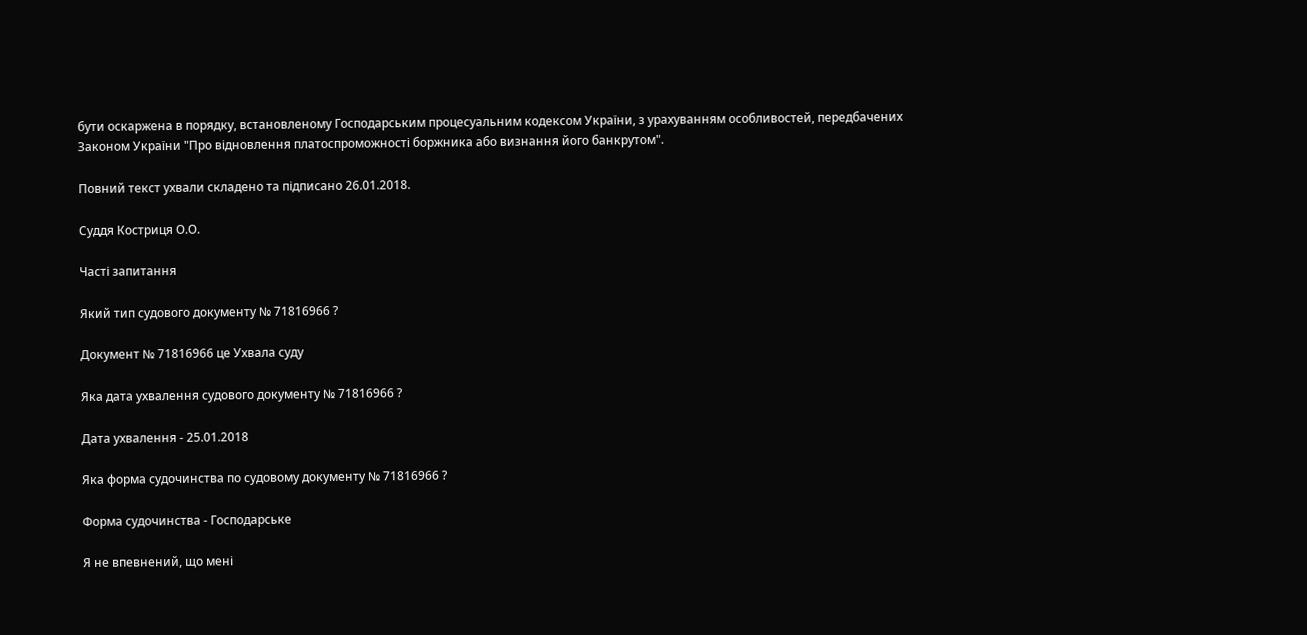бути оскаржена в порядку, встановленому Господарським процесуальним кодексом України, з урахуванням особливостей, передбачених Законом України "Про відновлення платоспроможності боржника або визнання його банкрутом".

Повний текст ухвали складено та підписано 26.01.2018.

Суддя Костриця О.О.

Часті запитання

Який тип судового документу № 71816966 ?

Документ № 71816966 це Ухвала суду

Яка дата ухвалення судового документу № 71816966 ?

Дата ухвалення - 25.01.2018

Яка форма судочинства по судовому документу № 71816966 ?

Форма судочинства - Господарське

Я не впевнений, що мені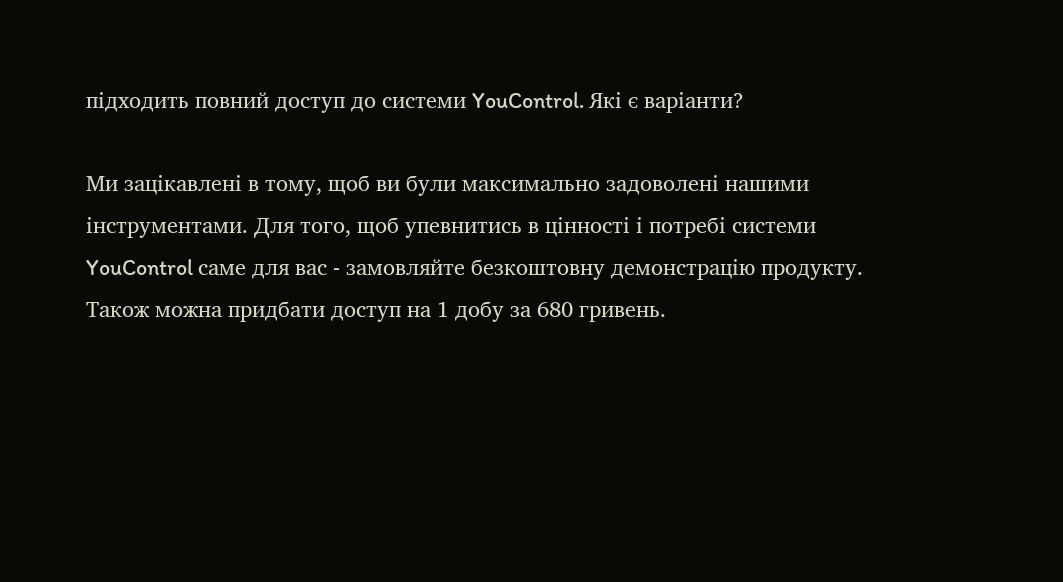підходить повний доступ до системи YouControl. Які є варіанти?

Ми зацікавлені в тому, щоб ви були максимально задоволені нашими інструментами. Для того, щоб упевнитись в цінності і потребі системи YouControl саме для вас - замовляйте безкоштовну демонстрацію продукту. Також можна придбати доступ на 1 добу за 680 гривень.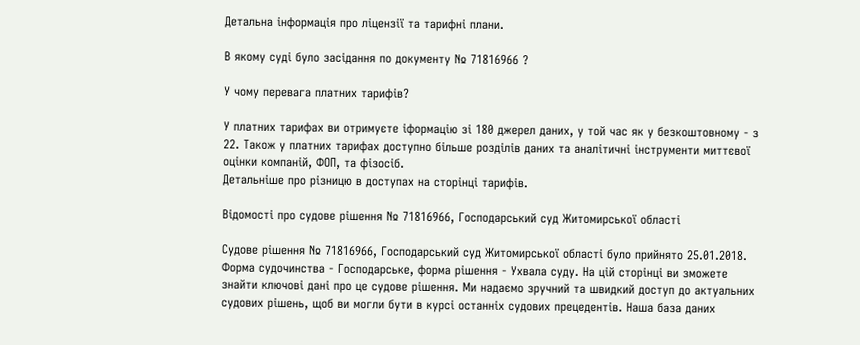Детальна інформація про ліцензії та тарифні плани.

В якому cуді було засідання по документу № 71816966 ?

У чому перевага платних тарифів?

У платних тарифах ви отримуєте іформацію зі 180 джерел даних, у той час як у безкоштовному - з 22. Також у платних тарифах доступно більше розділів даних та аналітичні інструменти миттєвої оцінки компаній, ФОП, та фізосіб.
Детальніше про різницю в доступах на сторінці тарифів.

Відомості про судове рішення № 71816966, Господарський суд Житомирської області

Судове рішення № 71816966, Господарський суд Житомирської області було прийнято 25.01.2018. Форма судочинства - Господарське, форма рішення - Ухвала суду. На цій сторінці ви зможете знайти ключові дані про це судове рішення. Ми надаємо зручний та швидкий доступ до актуальних судових рішень, щоб ви могли бути в курсі останніх судових прецедентів. Наша база даних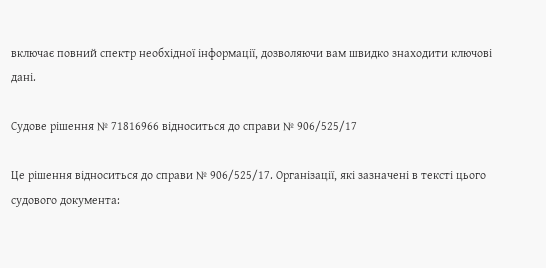включає повний спектр необхідної інформації, дозволяючи вам швидко знаходити ключові дані.

Судове рішення № 71816966 відноситься до справи № 906/525/17

Це рішення відноситься до справи № 906/525/17. Організації, які зазначені в тексті цього судового документа: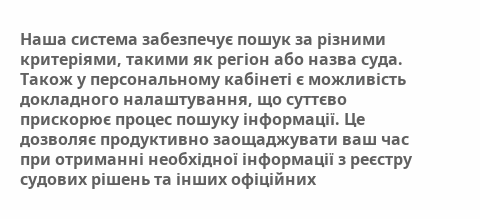Наша система забезпечує пошук за різними критеріями, такими як регіон або назва суда. Також у персональному кабінеті є можливість докладного налаштування, що суттєво прискорює процес пошуку інформації. Це дозволяє продуктивно заощаджувати ваш час при отриманні необхідної інформації з реєстру судових рішень та інших офіційних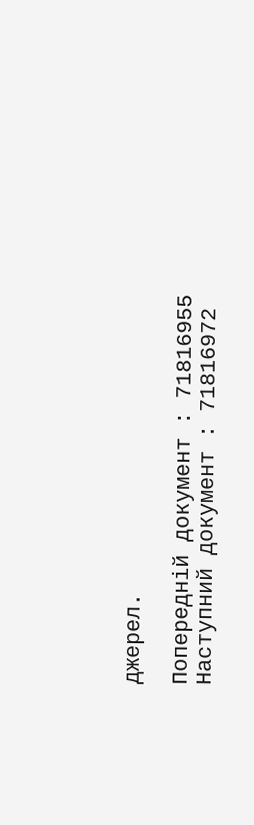джерел.

Попередній документ : 71816955
Наступний документ : 71816972